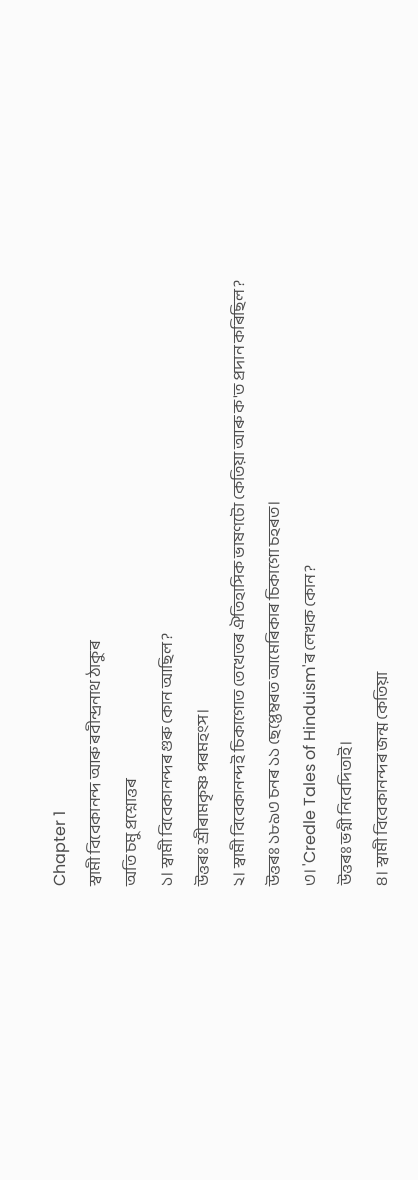Chapter 1
স্বামী বিবেকানন্দ আৰু ৰবীন্দ্ৰনাথ ঠাকুৰ
অতি চমু প্রশ্নোত্তৰ
১। স্বামী বিবেকানন্দৰ গুৰু কোন আছিল?
উত্তৰঃ শ্ৰীৰামকৃষ্ণ পৰমহংস।
২। স্বামী বিবেকানন্দই চিকাগোত তেখেতৰ ঐতিহাসিক ভাষণটো কেতিয়া আৰু ক'ত প্রদান কৰিছিল?
উত্তৰঃ ১৮৯৩ চনৰ ১১ ছেপ্তেম্বৰত আমেৰিকাৰ চিকাগো চহৰত।
৩। 'Credle Tales of Hinduism'ৰ লেখক কোন?
উত্তৰঃ ভগ্নী নিবেদিতাই।
৪। স্বামী বিবেকানন্দৰ জন্ম কেতিয়া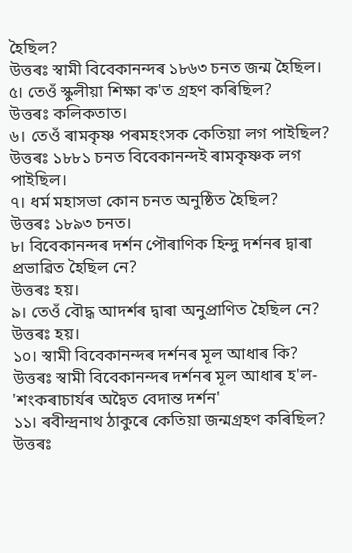হৈছিল?
উত্তৰঃ স্বামী বিবেকানন্দৰ ১৮৬৩ চনত জন্ম হৈছিল।
৫। তেওঁ স্কুলীয়া শিক্ষা ক'ত গ্রহণ কৰিছিল?
উত্তৰঃ কলিকতাত।
৬। তেওঁ ৰামকৃষ্ণ পৰমহংসক কেতিয়া লগ পাইছিল?
উত্তৰঃ ১৮৮১ চনত বিবেকানন্দই ৰামকৃষ্ণক লগ পাইছিল।
৭। ধর্ম মহাসভা কোন চনত অনুষ্ঠিত হৈছিল?
উত্তৰঃ ১৮৯৩ চনত।
৮। বিবেকানন্দৰ দৰ্শন পৌৰাণিক হিন্দু দৰ্শনৰ দ্বাৰা প্ৰভাৱিত হৈছিল নে?
উত্তৰঃ হয়।
৯। তেওঁ বৌদ্ধ আদৰ্শৰ দ্বাৰা অনুপ্রাণিত হৈছিল নে?
উত্তৰঃ হয়।
১০। স্বামী বিবেকানন্দৰ দৰ্শনৰ মূল আধাৰ কি?
উত্তৰঃ স্বামী বিবেকানন্দৰ দৰ্শনৰ মূল আধাৰ হ'ল- 'শংকৰাচাৰ্যৰ অদ্বৈত বেদান্ত দর্শন'
১১। ৰবীন্দ্রনাথ ঠাকুৰে কেতিয়া জন্মগ্রহণ কৰিছিল?
উত্তৰঃ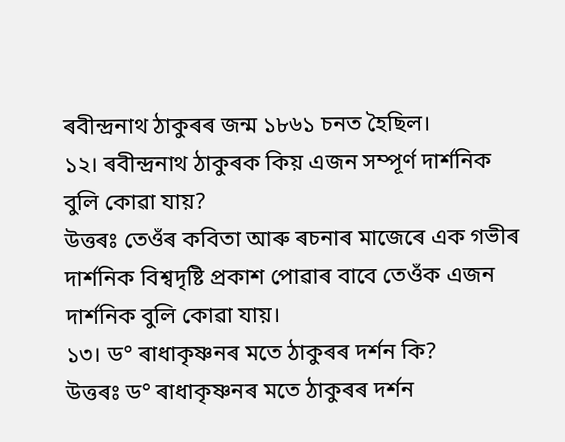ৰবীন্দ্ৰনাথ ঠাকুৰৰ জন্ম ১৮৬১ চনত হৈছিল।
১২। ৰবীন্দ্ৰনাথ ঠাকুৰক কিয় এজন সম্পূর্ণ দার্শনিক বুলি কোৱা যায়?
উত্তৰঃ তেওঁৰ কবিতা আৰু ৰচনাৰ মাজেৰে এক গভীৰ দার্শনিক বিশ্বদৃষ্টি প্রকাশ পোৱাৰ বাবে তেওঁক এজন দার্শনিক বুলি কোৱা যায়।
১৩। ড° ৰাধাকৃষ্ণনৰ মতে ঠাকুৰৰ দৰ্শন কি?
উত্তৰঃ ড° ৰাধাকৃষ্ণনৰ মতে ঠাকুৰৰ দৰ্শন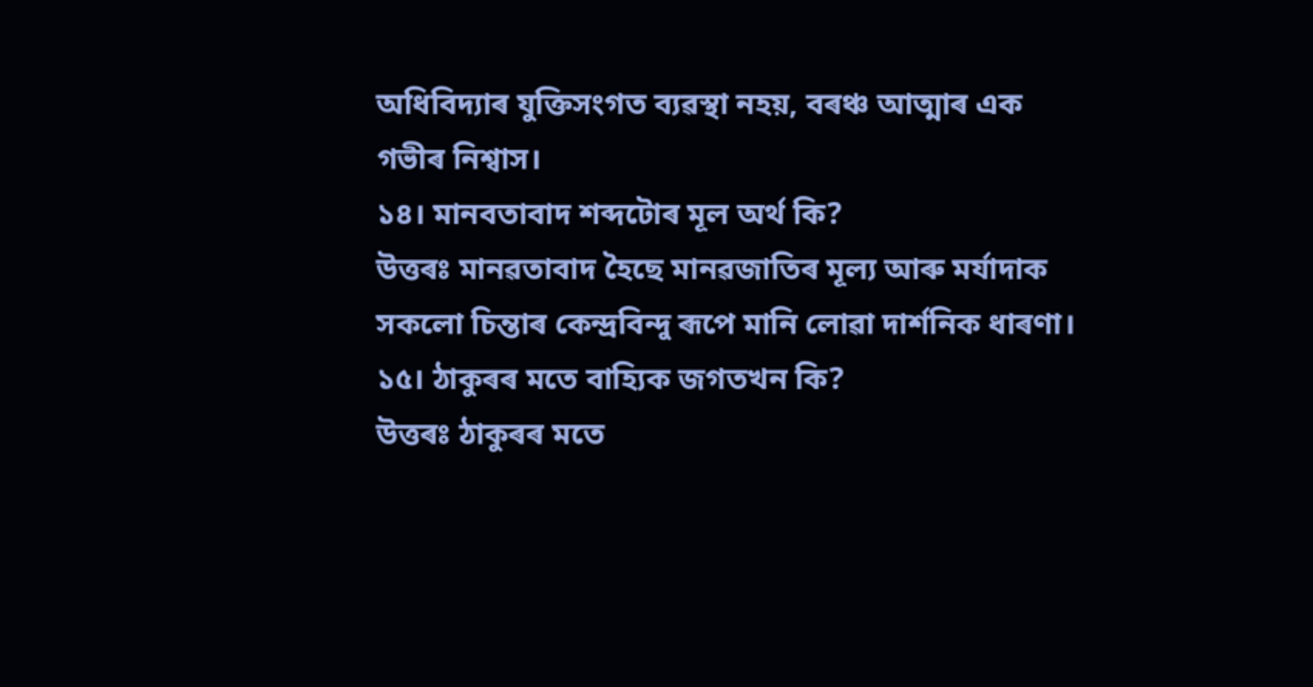অধিবিদ্যাৰ যুক্তিসংগত ব্যৱস্থা নহয়, বৰঞ্চ আত্মাৰ এক গভীৰ নিশ্বাস।
১৪। মানবতাবাদ শব্দটোৰ মূল অর্থ কি?
উত্তৰঃ মানৱতাবাদ হৈছে মানৱজাতিৰ মূল্য আৰু মৰ্যাদাক সকলো চিন্তাৰ কেন্দ্ৰবিন্দু ৰূপে মানি লোৱা দার্শনিক ধাৰণা।
১৫। ঠাকুৰৰ মতে বাহ্যিক জগতখন কি?
উত্তৰঃ ঠাকুৰৰ মতে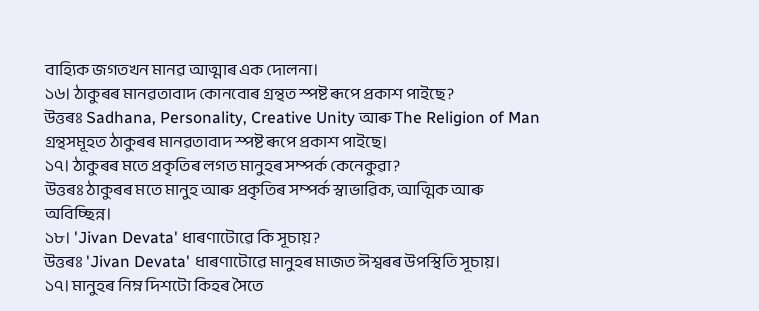বাহ্যিক জগতখন মানৱ আত্মাৰ এক দোলনা।
১৬। ঠাকুৰৰ মানৱতাবাদ কোনবোৰ গ্ৰন্থত স্পষ্ট ৰূপে প্রকাশ পাইছে?
উত্তৰঃ Sadhana, Personality, Creative Unity আৰু The Religion of Man গ্ৰন্থসমূহত ঠাকুৰৰ মানৱতাবাদ স্পষ্ট ৰূপে প্রকাশ পাইছে।
১৭। ঠাকুৰৰ মতে প্ৰকৃতিৰ লগত মানুহৰ সম্পর্ক কেনেকুৱা?
উত্তৰঃ ঠাকুৰৰ মতে মানুহ আৰু প্ৰকৃতিৰ সম্পর্ক স্বাভাৱিক, আত্মিক আৰু অবিচ্ছিন্ন।
১৮। 'Jivan Devata' ধাৰণাটোৱে কি সূচায়?
উত্তৰঃ 'Jivan Devata' ধাৰণাটোৱে মানুহৰ মাজত ঈশ্বৰৰ উপস্থিতি সূচায়।
১৭। মানুহৰ নিম্ন দিশটো কিহৰ সৈতে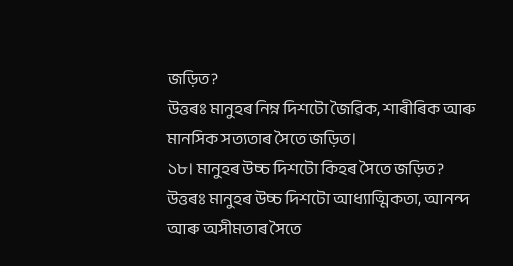জড়িত?
উত্তৰঃ মানুহৰ নিম্ন দিশটো জৈৱিক, শাৰীৰিক আৰু মানসিক সত্যতাৰ সৈতে জড়িত।
১৮। মানুহৰ উচ্চ দিশটো কিহৰ সৈতে জড়িত?
উত্তৰঃ মানুহৰ উচ্চ দিশটো আধ্যাত্মিকতা, আনন্দ আৰু অসীমতাৰ সৈতে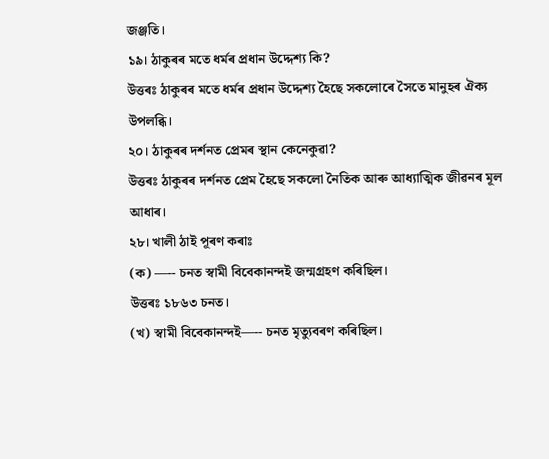জঞ্জতি।
১৯। ঠাকুৰৰ মতে ধৰ্মৰ প্ৰধান উদ্দেশ্য কি?
উত্তৰঃ ঠাকুৰৰ মতে ধৰ্মৰ প্রধান উদ্দেশ্য হৈছে সকলোৰে সৈতে মানুহৰ ঐক্য উপলব্ধি।
২০। ঠাকুৰৰ দৰ্শনত প্ৰেমৰ স্থান কেনেকুৱা?
উত্তৰঃ ঠাকুৰৰ দৰ্শনত প্ৰেম হৈছে সকলো নৈতিক আৰু আধ্যাত্মিক জীৱনৰ মূল আধাৰ।
২৮। খালী ঠাই পূৰণ কৰাঃ
(ক) —-- চনত স্বামী বিবেকানন্দই জন্মগ্রহণ কৰিছিল।
উত্তৰঃ ১৮৬৩ চনত।
(খ) স্বামী বিবেকানন্দই—-- চনত মৃত্যুবৰণ কৰিছিল।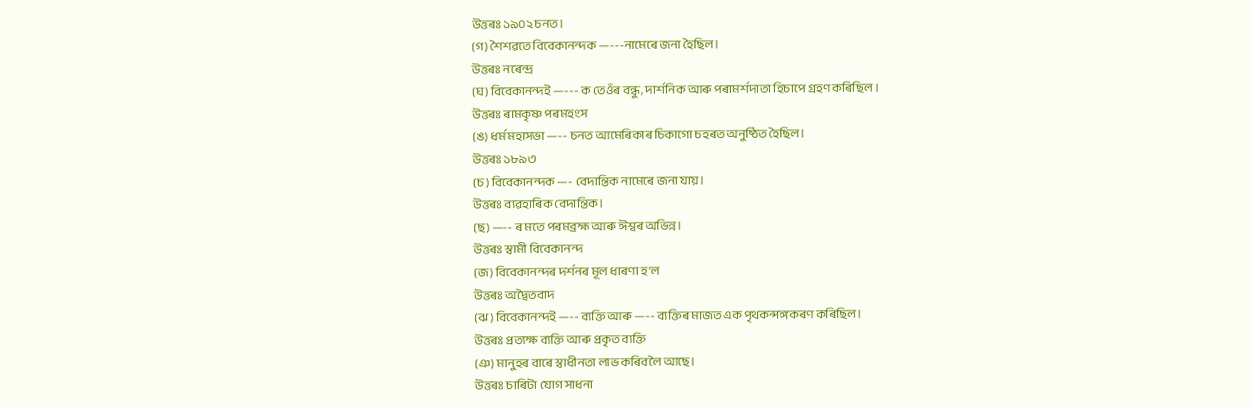উত্তৰঃ ১৯০২ চনত।
(গ) শৈশৱতে বিবেকানন্দক —---নামেৰে জনা হৈছিল।
উত্তৰঃ নৰেন্দ্ৰ
(ঘ) বিবেকানন্দই —--- ক তেওঁৰ বন্ধু, দার্শনিক আৰু পৰামৰ্শদাতা হিচাপে গ্রহণ কৰিছিল ।
উত্তৰঃ ৰামকৃষ্ণ পৰমহংস
(ঙ) ধর্ম মহাসভা —-- চনত আমেৰিকাৰ চিকাগো চহৰত অনুষ্ঠিত হৈছিল।
উত্তৰঃ ১৮৯৩
(চ) বিবেকানন্দক —- বেদান্তিক নামেৰে জনা যায়।
উত্তৰঃ ব্যৱহাৰিক বেদান্তিক।
(ছ) —-- ৰ মতে পৰমব্ৰহ্ম আৰু ঈশ্বৰ অভিন্ন।
উত্তৰঃ স্বামী বিবেকানন্দ
(জ) বিবেকানন্দৰ দৰ্শনৰ মূল ধাৰণা হ'ল
উত্তৰঃ অদ্বৈতবাদ
(ঝ) বিবেকানন্দই —-- ব্যক্তি আৰু —-- ব্যক্তিৰ মাজত এক পৃথকন্সঙ্গকৰণ কৰিছিল।
উত্তৰঃ প্রত্যক্ষ ব্যক্তি আৰু প্ৰকৃত ব্যক্তি
(ঞ) মানুহৰ বাৰে স্বাধীনতা লাভ কৰিবলৈ আছে।
উত্তৰঃ চাৰিটা যোগ সাধনা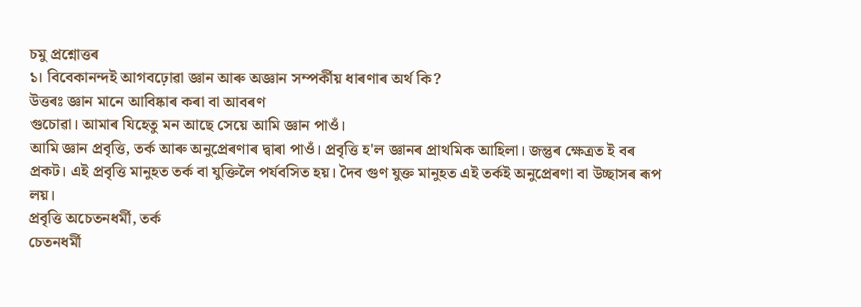চমু প্রশ্নোত্তৰ
১। বিবেকানন্দই আগবঢ়োৱা জ্ঞান আৰু অজ্ঞান সম্পৰ্কীয় ধাৰণাৰ অৰ্থ কি?
উত্তৰঃ জ্ঞান মানে আবিষ্কাৰ কৰা বা আবৰণ
গুচোৱা। আমাৰ যিহেতু মন আছে সেয়ে আমি জ্ঞান পাওঁ।
আমি জ্ঞান প্রবৃত্তি, তর্ক আৰু অনুপ্ৰেৰণাৰ দ্বাৰা পাওঁ। প্রবৃত্তি হ'ল জ্ঞানৰ প্ৰাথমিক আহিলা। জন্তুৰ ক্ষেত্ৰত ই বৰ প্রকট। এই প্রবৃত্তি মানুহত তর্ক বা যুক্তিলৈ পর্যবসিত হয়। দৈব গুণ যুক্ত মানুহত এই তর্কই অনুপ্ৰেৰণা বা উচ্ছাসৰ ৰূপ লয়।
প্রবৃত্তি অচেতনধর্মী, তর্ক
চেতনধর্মী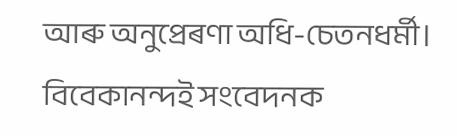আৰু অনুপ্ৰেৰণা অধি-চেতনধর্মী।
বিবেকানন্দই সংবেদনক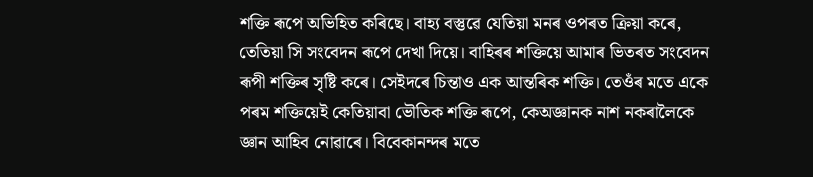শক্তি ৰূপে অভিহিত কৰিছে। বাহ্য বস্তুৱে যেতিয়া মনৰ ওপৰত ক্রিয়া কৰে, তেতিয়া সি সংবেদন ৰূপে দেখা দিয়ে। বাহিৰৰ শক্তিয়ে আমাৰ ভিতৰত সংবেদন ৰূপী শক্তিৰ সৃষ্টি কৰে। সেইদৰে চিন্তাও এক আন্তৰিক শক্তি। তেওঁৰ মতে একে পৰম শক্তিয়েই কেতিয়াবা ভৌতিক শক্তি ৰূপে, কেঅজ্ঞানক নাশ নকৰালৈকে জ্ঞান আহিব নোৱাৰে। বিবেকানন্দৰ মতে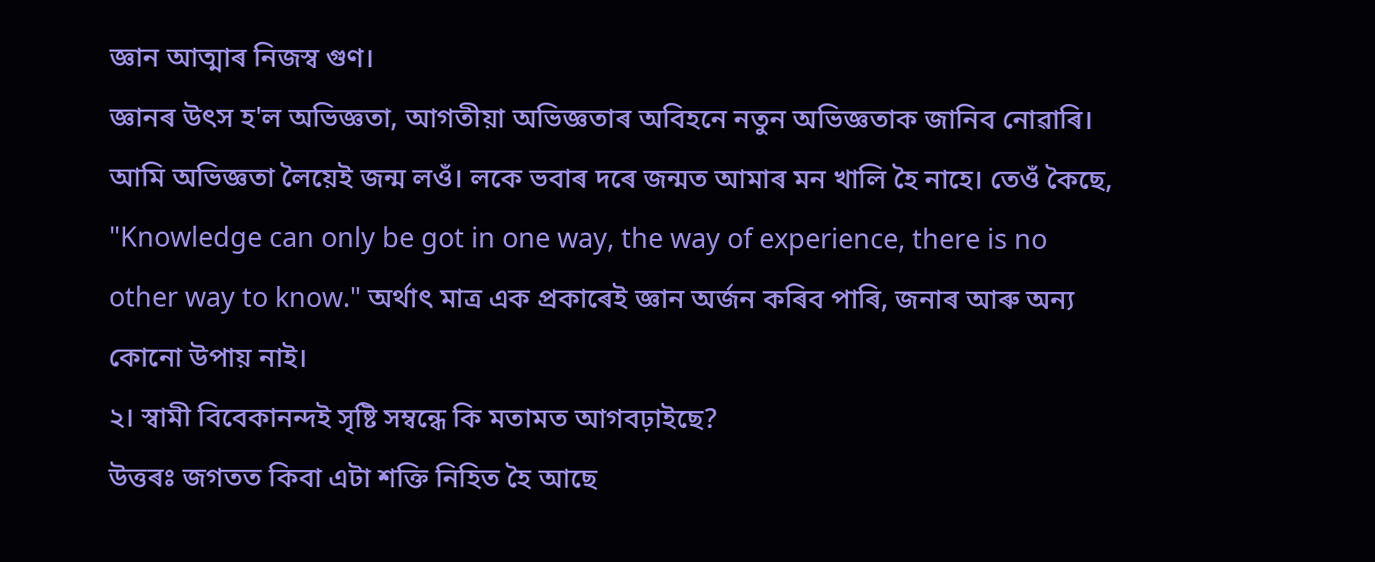জ্ঞান আত্মাৰ নিজস্ব গুণ।
জ্ঞানৰ উৎস হ'ল অভিজ্ঞতা, আগতীয়া অভিজ্ঞতাৰ অবিহনে নতুন অভিজ্ঞতাক জানিব নোৱাৰি। আমি অভিজ্ঞতা লৈয়েই জন্ম লওঁ। লকে ভবাৰ দৰে জন্মত আমাৰ মন খালি হৈ নাহে। তেওঁ কৈছে, "Knowledge can only be got in one way, the way of experience, there is no other way to know." অর্থাৎ মাত্র এক প্রকাৰেই জ্ঞান অর্জন কৰিব পাৰি, জনাৰ আৰু অন্য কোনো উপায় নাই।
২। স্বামী বিবেকানন্দই সৃষ্টি সম্বন্ধে কি মতামত আগবঢ়াইছে?
উত্তৰঃ জগতত কিবা এটা শক্তি নিহিত হৈ আছে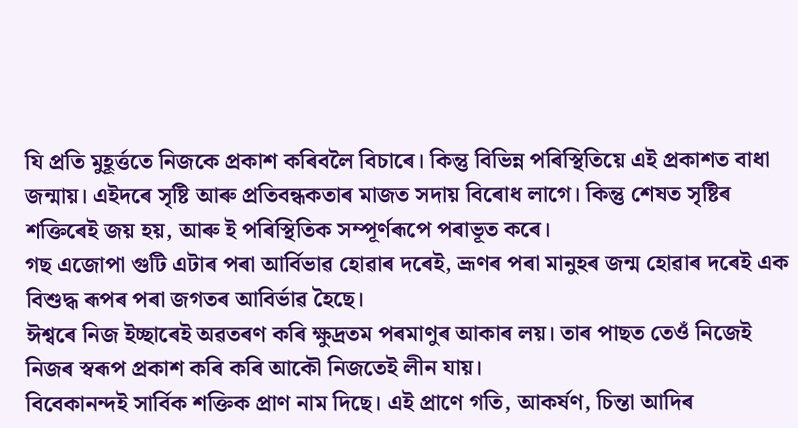যি প্রতি মুহূৰ্ত্ততে নিজকে প্রকাশ কৰিবলৈ বিচাৰে। কিন্তু বিভিন্ন পৰিস্থিতিয়ে এই প্রকাশত বাধা জন্মায়। এইদৰে সৃষ্টি আৰু প্রতিবন্ধকতাৰ মাজত সদায় বিৰোধ লাগে। কিন্তু শেষত সৃষ্টিৰ শক্তিৰেই জয় হয়, আৰু ই পৰিস্থিতিক সম্পূর্ণৰূপে পৰাভূত কৰে।
গছ এজোপা গুটি এটাৰ পৰা আর্বিভাৱ হোৱাৰ দৰেই, ভ্রূণৰ পৰা মানুহৰ জন্ম হোৱাৰ দৰেই এক বিশুদ্ধ ৰূপৰ পৰা জগতৰ আবির্ভাৱ হৈছে।
ঈশ্বৰে নিজ ইচ্ছাৰেই অৱতৰণ কৰি ক্ষুদ্রতম পৰমাণুৰ আকাৰ লয়। তাৰ পাছত তেওঁ নিজেই নিজৰ স্বৰূপ প্রকাশ কৰি কৰি আকৌ নিজতেই লীন যায়।
বিবেকানন্দই সার্বিক শক্তিক প্রাণ নাম দিছে। এই প্রাণে গতি, আকর্ষণ, চিন্তা আদিৰ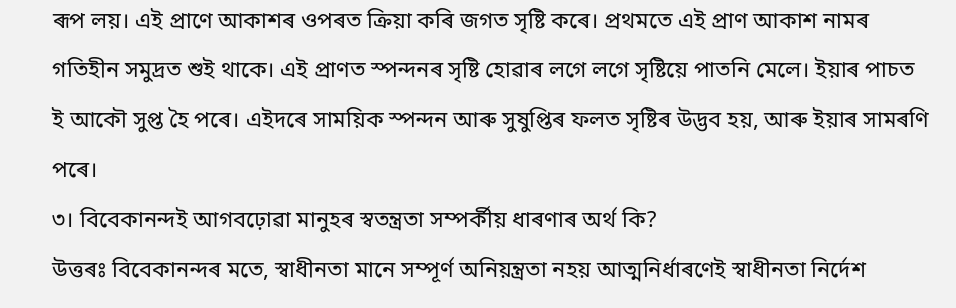ৰূপ লয়। এই প্রাণে আকাশৰ ওপৰত ক্ৰিয়া কৰি জগত সৃষ্টি কৰে। প্ৰথমতে এই প্রাণ আকাশ নামৰ গতিহীন সমুদ্রত শুই থাকে। এই প্রাণত স্পন্দনৰ সৃষ্টি হোৱাৰ লগে লগে সৃষ্টিয়ে পাতনি মেলে। ইয়াৰ পাচত ই আকৌ সুপ্ত হৈ পৰে। এইদৰে সাময়িক স্পন্দন আৰু সুষুপ্তিৰ ফলত সৃষ্টিৰ উদ্ভব হয়, আৰু ইয়াৰ সামৰণি পৰে।
৩। বিবেকানন্দই আগবঢ়োৱা মানুহৰ স্বতন্ত্রতা সম্পৰ্কীয় ধাৰণাৰ অৰ্থ কি?
উত্তৰঃ বিবেকানন্দৰ মতে, স্বাধীনতা মানে সম্পূর্ণ অনিয়ন্ত্রতা নহয় আত্মনিৰ্ধাৰণেই স্বাধীনতা নির্দেশ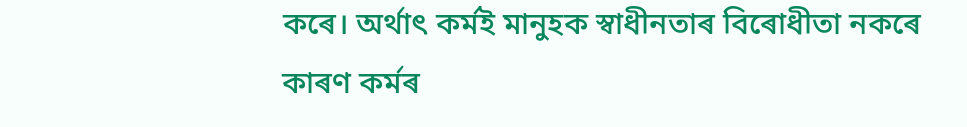কৰে। অর্থাৎ কর্মই মানুহক স্বাধীনতাৰ বিৰোধীতা নকৰে কাৰণ কৰ্মৰ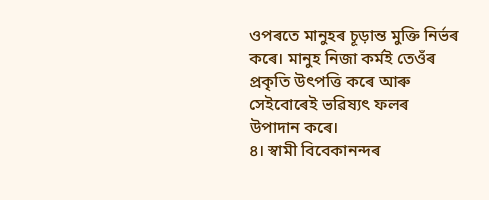ওপৰতে মানুহৰ চূড়ান্ত মুক্তি নিৰ্ভৰ কৰে। মানুহ নিজা কর্মই তেওঁৰ প্ৰকৃতি উৎপত্তি কৰে আৰু সেইবোৰেই ভৱিষ্যৎ ফলৰ উপাদান কৰে।
৪। স্বামী বিবেকানন্দৰ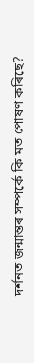দৰ্শনত জন্মান্তৰ সম্পৰ্কে কি মত পোষণ কৰিছে?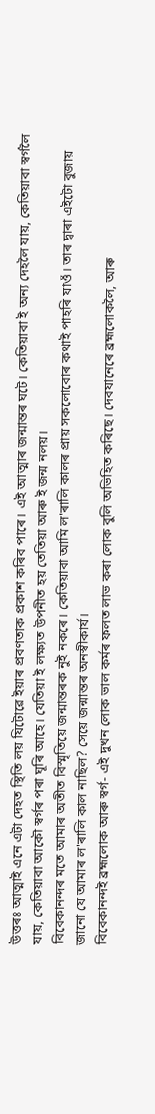উত্তৰঃ আত্মাই এনে এটা দেহত স্থিতি লয় যিটোৱে ইয়াৰ প্রবণতাক প্রকাশ কৰিব পাৰে। এই আত্মাৰ জন্মান্তৰ ঘটে। কেতিয়াবা ই অন্য দেহলৈ যায়, কেতিয়াবা স্বৰ্গলৈ যায়, কেতিয়াবা আকৌ স্বৰ্গৰ পৰা ঘূৰি আহে। যেতিয়া ই লক্ষ্যত উপনীত হয় তেতিয়া আৰু ই জন্ম নলয়।
বিবেকানন্দৰ মতে আমাৰ অতীত বিস্মৃতিয়ে জন্মান্তৰক নুই নকৰে। কেতিয়াবা আমি ল'ৰালি কালৰ প্ৰায় সকলোবোৰ কথাই পাহৰি যাওঁ। তাৰ দ্বাৰা এইটো বুজায় জানো যে আমাৰ ল'ৰালি কাল নাছিল? সেয়ে জন্মান্তৰ অনস্বীকার্য।
বিবেকানন্দই ব্রহ্মলোক আৰু স্বর্গ- এই দুখন লোক ভাল কৰ্মৰ ফলত লাভ কৰা লোক বুলি অভিহিত কৰিছে। দেবযানেৰে ব্ৰহ্মলোকলৈ, আৰু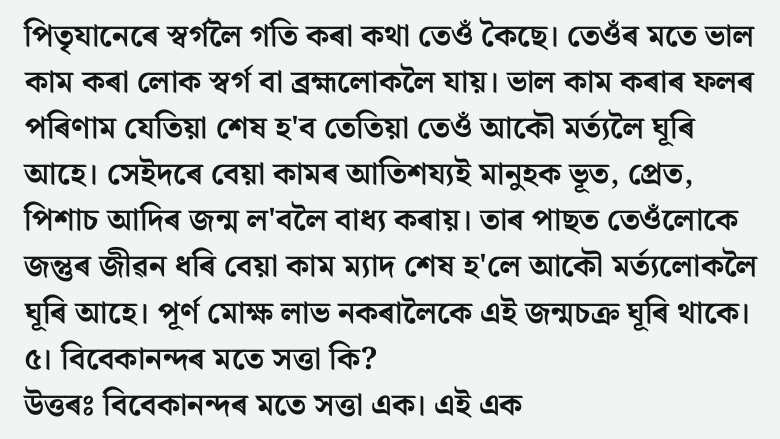পিতৃযানেৰে স্বৰ্গলৈ গতি কৰা কথা তেওঁ কৈছে। তেওঁৰ মতে ভাল কাম কৰা লোক স্বর্গ বা ব্রহ্মলোকলৈ যায়। ভাল কাম কৰাৰ ফলৰ পৰিণাম যেতিয়া শেষ হ'ব তেতিয়া তেওঁ আকৌ মর্ত্যলৈ ঘূৰি আহে। সেইদৰে বেয়া কামৰ আতিশয্যই মানুহক ভূত, প্রেত, পিশাচ আদিৰ জন্ম ল'বলৈ বাধ্য কৰায়। তাৰ পাছত তেওঁলোকে জন্তুৰ জীৱন ধৰি বেয়া কাম ম্যাদ শেষ হ'লে আকৌ মর্ত্যলোকলৈ ঘূৰি আহে। পূৰ্ণ মোক্ষ লাভ নকৰালৈকে এই জন্মচক্ৰ ঘূৰি থাকে।
৫। বিবেকানন্দৰ মতে সত্তা কি?
উত্তৰঃ বিবেকানন্দৰ মতে সত্তা এক। এই এক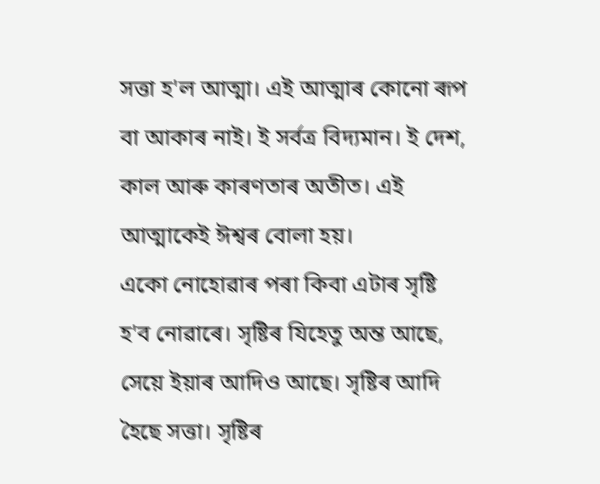সত্তা হ'ল আত্মা। এই আত্মাৰ কোনো ৰূপ বা আকাৰ নাই। ই সৰ্বত্ৰ বিদ্যমান। ই দেশ, কাল আৰু কাৰণতাৰ অতীত। এই আত্মাকেই ঈশ্বৰ বোলা হয়।
একো নোহোৱাৰ পৰা কিবা এটাৰ সৃষ্টি হ'ব নোৱাৰে। সৃষ্টিৰ যিহেতু অন্ত আছে, সেয়ে ইয়াৰ আদিও আছে। সৃষ্টিৰ আদি হৈছে সত্তা। সৃষ্টিৰ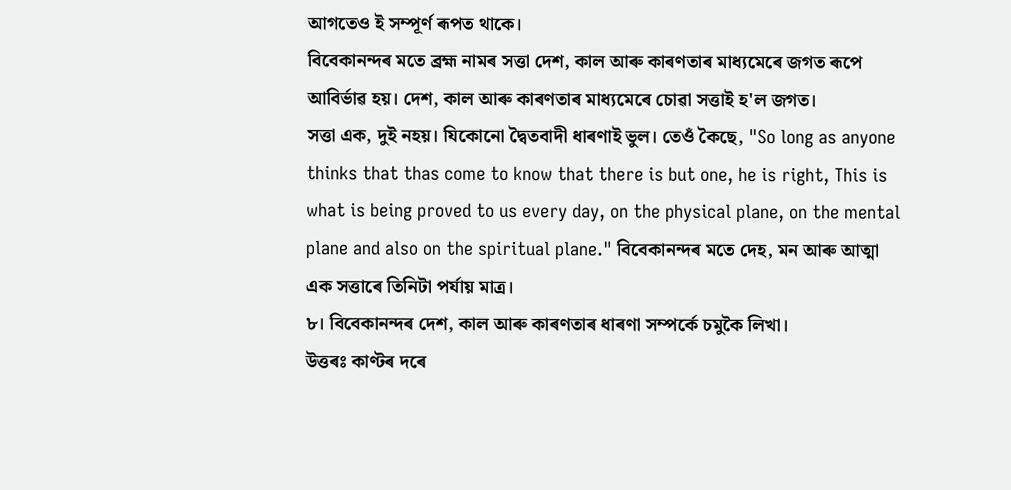আগতেও ই সম্পূৰ্ণ ৰূপত থাকে।
বিবেকানন্দৰ মতে ব্ৰহ্ম নামৰ সত্তা দেশ, কাল আৰু কাৰণতাৰ মাধ্যমেৰে জগত ৰূপে আবির্ভাৱ হয়। দেশ, কাল আৰু কাৰণতাৰ মাধ্যমেৰে চোৱা সত্তাই হ'ল জগত।
সত্তা এক, দুই নহয়। যিকোনো দ্বৈতবাদী ধাৰণাই ভুল। তেওঁ কৈছে, "So long as anyone thinks that thas come to know that there is but one, he is right, This is what is being proved to us every day, on the physical plane, on the mental plane and also on the spiritual plane." বিবেকানন্দৰ মতে দেহ, মন আৰু আত্মা এক সত্তাৰে তিনিটা পর্যায় মাত্র।
৮। বিবেকানন্দৰ দেশ, কাল আৰু কাৰণতাৰ ধাৰণা সম্পর্কে চমুকৈ লিখা।
উত্তৰঃ কাণ্টৰ দৰে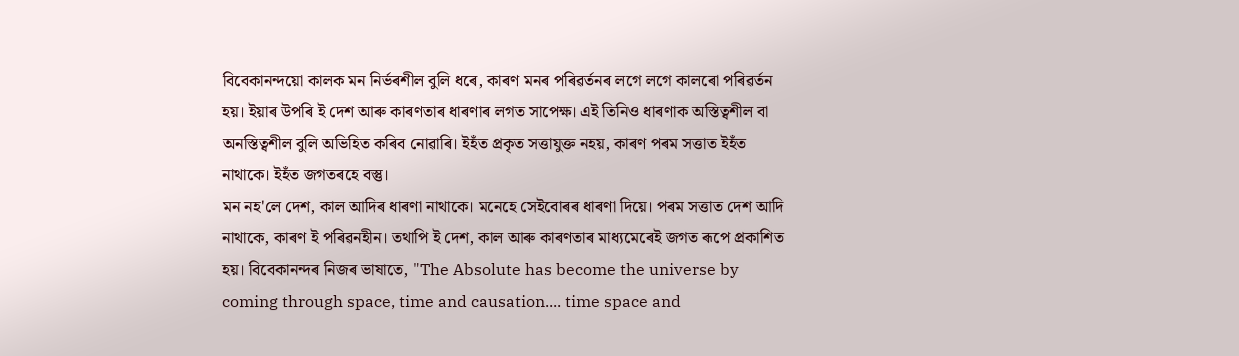বিবেকানন্দয়ো কালক মন নিৰ্ভৰশীল বুলি ধৰে, কাৰণ মনৰ পৰিৱৰ্তনৰ লগে লগে কালৰো পৰিৱৰ্তন হয়। ইয়াৰ উপৰি ই দেশ আৰু কাৰণতাৰ ধাৰণাৰ লগত সাপেক্ষ। এই তিনিও ধাৰণাক অস্তিত্বশীল বা অনস্তিত্বশীল বুলি অভিহিত কৰিব নোৱাৰি। ইহঁত প্রকৃত সত্তাযুক্ত নহয়, কাৰণ পৰম সত্তাত ইহঁত নাথাকে। ইহঁত জগতৰহে বস্তু।
মন নহ'লে দেশ, কাল আদিৰ ধাৰণা নাথাকে। মনেহে সেইবোৰৰ ধাৰণা দিয়ে। পৰম সত্তাত দেশ আদি নাথাকে, কাৰণ ই পৰিৱনহীন। তথাপি ই দেশ, কাল আৰু কাৰণতাৰ মাধ্যমেৰেই জগত ৰূপে প্রকাশিত হয়। বিবেকানন্দৰ নিজৰ ভাষাতে, "The Absolute has become the universe by coming through space, time and causation.... time space and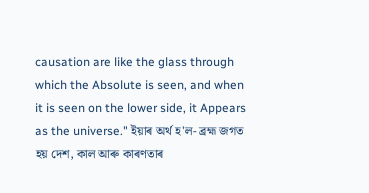causation are like the glass through which the Absolute is seen, and when it is seen on the lower side, it Appears as the universe." ইয়াৰ অৰ্থ হ'ল- ব্রহ্ম জগত হয় দেশ, কাল আৰু কাৰণতাৰ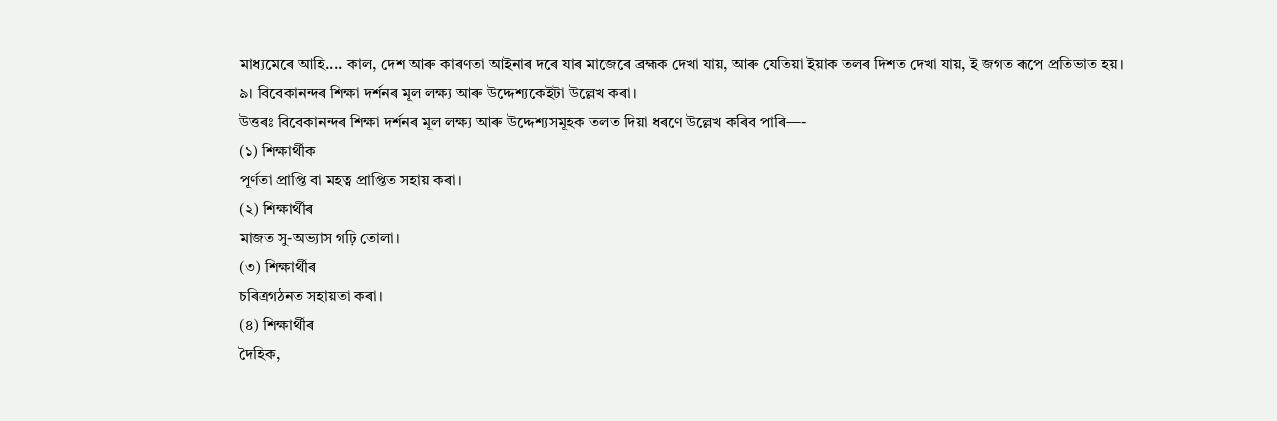মাধ্যমেৰে আহি.... কাল, দেশ আৰু কাৰণতা আইনাৰ দৰে যাৰ মাজেৰে ব্ৰহ্মক দেখা যায়, আৰু যেতিয়া ইয়াক তলৰ দিশত দেখা যায়, ই জগত ৰূপে প্রতিভাত হয়।
৯। বিবেকানন্দৰ শিক্ষা দৰ্শনৰ মূল লক্ষ্য আৰু উদ্দেশ্যকেইটা উল্লেখ কৰা।
উত্তৰঃ বিবেকানন্দৰ শিক্ষা দৰ্শনৰ মূল লক্ষ্য আৰু উদ্দেশ্যসমূহক তলত দিয়া ধৰণে উল্লেখ কৰিব পাৰি—-
(১) শিক্ষার্থীক
পূর্ণতা প্রাপ্তি বা মহত্ব প্রাপ্তিত সহায় কৰা।
(২) শিক্ষার্থীৰ
মাজত সু-অভ্যাস গঢ়ি তোলা।
(৩) শিক্ষাৰ্থীৰ
চৰিত্ৰগঠনত সহায়তা কৰা।
(৪) শিক্ষার্থীৰ
দৈহিক,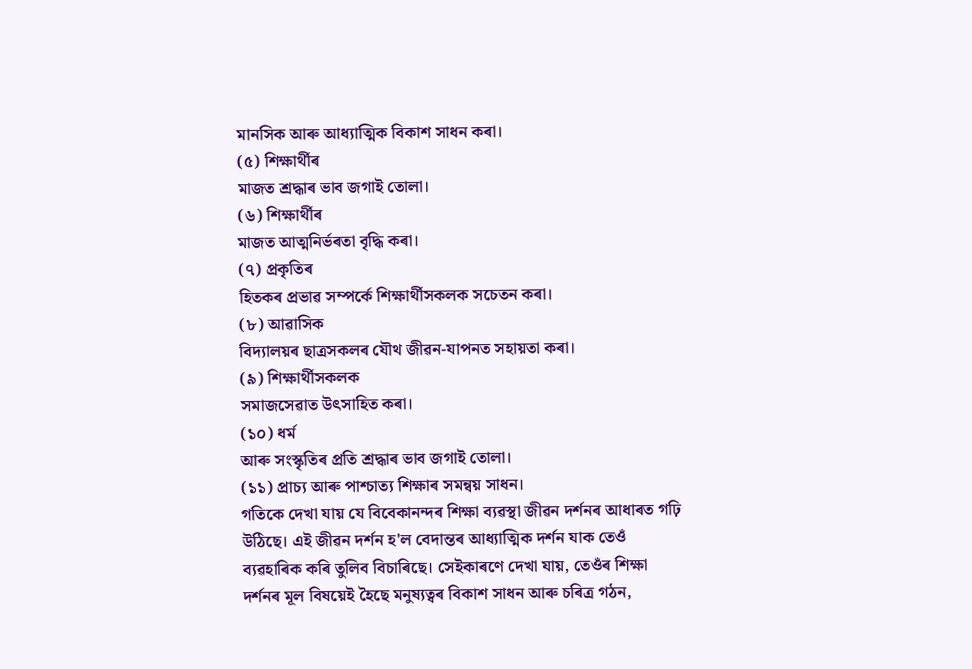মানসিক আৰু আধ্যাত্মিক বিকাশ সাধন কৰা।
(৫) শিক্ষাৰ্থীৰ
মাজত শ্ৰদ্ধাৰ ভাব জগাই তোলা।
(৬) শিক্ষার্থীৰ
মাজত আত্মনিৰ্ভৰতা বৃদ্ধি কৰা।
(৭) প্ৰকৃতিৰ
হিতকৰ প্ৰভাৱ সম্পর্কে শিক্ষার্থীসকলক সচেতন কৰা।
(৮) আৱাসিক
বিদ্যালয়ৰ ছাত্ৰসকলৰ যৌথ জীৱন-যাপনত সহায়তা কৰা।
(৯) শিক্ষার্থীসকলক
সমাজসেৱাত উৎসাহিত কৰা।
(১০) ধৰ্ম
আৰু সংস্কৃতিৰ প্ৰতি শ্ৰদ্ধাৰ ভাব জগাই তোলা।
(১১) প্রাচ্য আৰু পাশ্চাত্য শিক্ষাৰ সমন্বয় সাধন।
গতিকে দেখা যায় যে বিবেকানন্দৰ শিক্ষা ব্যৱস্থা জীৱন দৰ্শনৰ আধাৰত গঢ়ি উঠিছে। এই জীৱন দর্শন হ'ল বেদান্তৰ আধ্যাত্মিক দর্শন যাক তেওঁ ব্যৱহাৰিক কৰি তুলিব বিচাৰিছে। সেইকাৰণে দেখা যায়, তেওঁৰ শিক্ষা দৰ্শনৰ মূল বিষয়েই হৈছে মনুষ্যত্বৰ বিকাশ সাধন আৰু চৰিত্ৰ গঠন,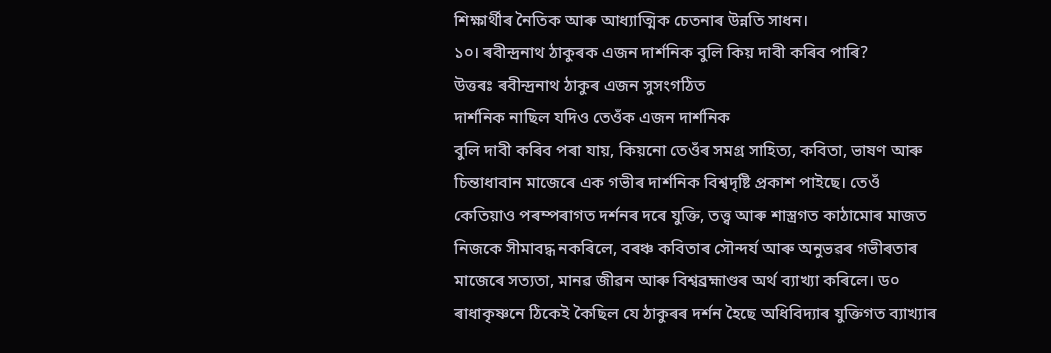শিক্ষাৰ্থীৰ নৈতিক আৰু আধ্যাত্মিক চেতনাৰ উন্নতি সাধন।
১০। ৰবীন্দ্ৰনাথ ঠাকুৰক এজন দার্শনিক বুলি কিয় দাবী কৰিব পাৰি?
উত্তৰঃ ৰবীন্দ্ৰনাথ ঠাকুৰ এজন সুসংগঠিত
দার্শনিক নাছিল যদিও তেওঁক এজন দার্শনিক
বুলি দাবী কৰিব পৰা যায়, কিয়নো তেওঁৰ সমগ্র সাহিত্য, কবিতা, ভাষণ আৰু চিন্তাধাবান মাজেৰে এক গভীৰ দার্শনিক বিশ্বদৃষ্টি প্রকাশ পাইছে। তেওঁ কেতিয়াও পৰম্পৰাগত দর্শনৰ দৰে যুক্তি, তত্ত্ব আৰু শাস্ত্রগত কাঠামোৰ মাজত নিজকে সীমাবদ্ধ নকৰিলে, বৰঞ্চ কবিতাৰ সৌন্দর্য আৰু অনুভৱৰ গভীৰতাৰ মাজেৰে সত্যতা, মানৱ জীৱন আৰু বিশ্বব্রহ্মাণ্ডৰ অর্থ ব্যাখ্যা কৰিলে। ড০ ৰাধাকৃষ্ণনে ঠিকেই কৈছিল যে ঠাকুৰৰ দৰ্শন হৈছে অধিবিদ্যাৰ যুক্তিগত ব্যাখ্যাৰ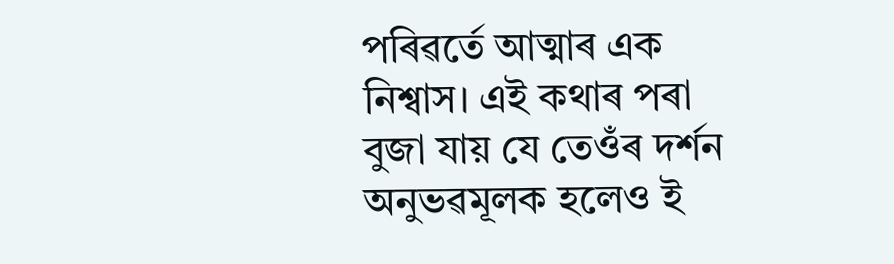পৰিৱৰ্তে আত্মাৰ এক নিশ্বাস। এই কথাৰ পৰা বুজা যায় যে তেওঁৰ দর্শন অনুভৱমূলক হলেও ই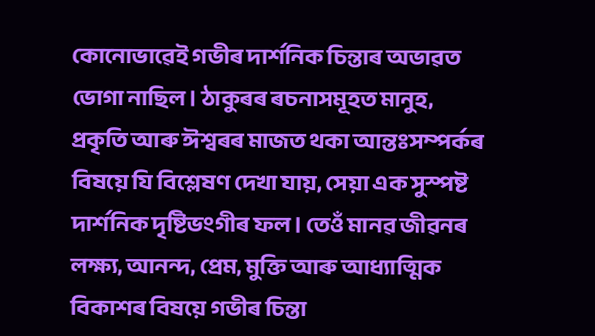কোনোভাৱেই গভীৰ দাৰ্শনিক চিন্তাৰ অভাৱত ভোগা নাছিল। ঠাকুৰৰ ৰচনাসমূহত মানুহ, প্রকৃতি আৰু ঈশ্বৰৰ মাজত থকা আন্তঃসম্পৰ্কৰ বিষয়ে যি বিশ্লেষণ দেখা যায়, সেয়া এক সুস্পষ্ট দার্শনিক দৃষ্টিভংগীৰ ফল। তেওঁ মানৱ জীৱনৰ লক্ষ্য, আনন্দ, প্রেম, মুক্তি আৰু আধ্যাত্মিক বিকাশৰ বিষয়ে গভীৰ চিন্তা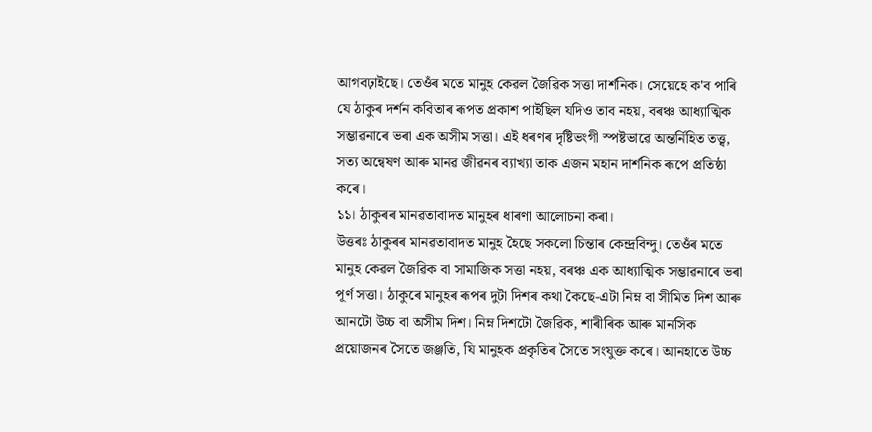আগবঢ়াইছে। তেওঁৰ মতে মানুহ কেৱল জৈৱিক সত্তা দার্শনিক। সেয়েহে ক'ব পাৰি যে ঠাকুৰ দৰ্শন কবিতাৰ ৰূপত প্রকাশ পাইছিল যদিও তাব নহয়, বৰঞ্চ আধ্যাত্মিক সম্ভাৱনাৰে ভৰা এক অসীম সত্তা। এই ধৰণৰ দৃষ্টিভংগী স্পষ্টভাৱে অন্তর্নিহিত তত্ত্ব, সত্য অন্বেষণ আৰু মানৱ জীৱনৰ ব্যাখ্যা তাক এজন মহান দার্শনিক ৰূপে প্রতিষ্ঠা কৰে।
১১। ঠাকুৰৰ মানৱতাবাদত মানুহৰ ধাৰণা আলোচনা কৰা।
উত্তৰঃ ঠাকুৰৰ মানৱতাবাদত মানুহ হৈছে সকলো চিন্তাৰ কেন্দ্ৰবিন্দু। তেওঁৰ মতে মানুহ কেৱল জৈৱিক বা সামাজিক সত্তা নহয়, বৰঞ্চ এক আধ্যাত্মিক সম্ভাৱনাৰে ভৰা পূৰ্ণ সত্তা। ঠাকুৰে মানুহৰ ৰূপৰ দুটা দিশৰ কথা কৈছে-এটা নিম্ন বা সীমিত দিশ আৰু আনটো উচ্চ বা অসীম দিশ। নিম্ন দিশটো জৈৱিক, শাৰীৰিক আৰু মানসিক প্ৰয়োজনৰ সৈতে জঞ্জতি, যি মানুহক প্ৰকৃতিৰ সৈতে সংযুক্ত কৰে। আনহাতে উচ্চ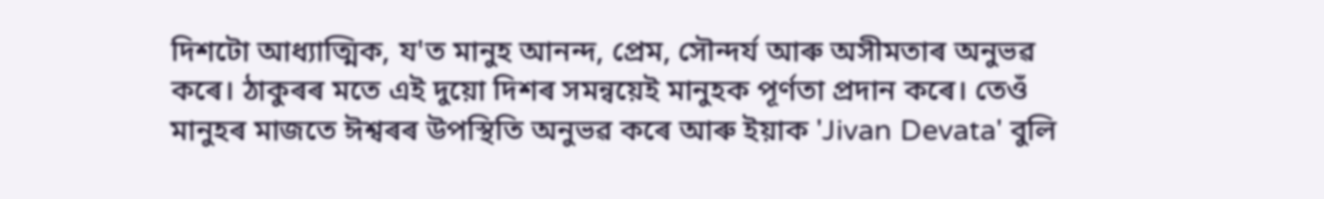দিশটো আধ্যাত্মিক, য'ত মানুহ আনন্দ, প্রেম, সৌন্দর্য আৰু অসীমতাৰ অনুভৱ কৰে। ঠাকুৰৰ মতে এই দুয়ো দিশৰ সমন্বয়েই মানুহক পূর্ণতা প্রদান কৰে। তেওঁ মানুহৰ মাজতে ঈশ্বৰৰ উপস্থিতি অনুভৱ কৰে আৰু ইয়াক 'Jivan Devata' বুলি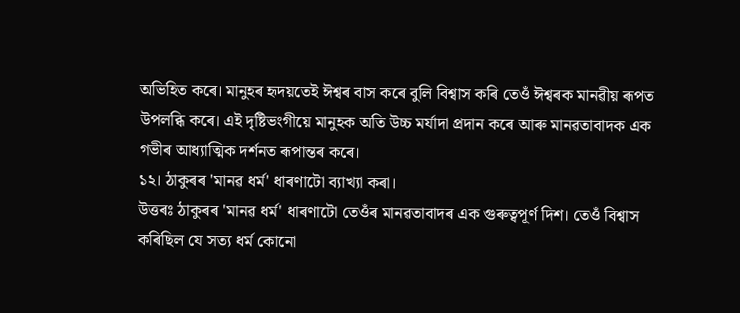অভিহিত কৰে। মানুহৰ হৃদয়তেই ঈশ্বৰ বাস কৰে বুলি বিশ্বাস কৰি তেওঁ ঈশ্বৰক মানৱীয় ৰূপত উপলব্ধি কৰে। এই দৃষ্টিভংগীয়ে মানুহক অতি উচ্চ মর্যাদা প্রদান কৰে আৰু মানৱতাবাদক এক গভীৰ আধ্যাত্মিক দৰ্শনত ৰূপান্তৰ কৰে।
১২। ঠাকুৰৰ 'মানৱ ধৰ্ম' ধাৰণাটো ব্যাখ্যা কৰা।
উত্তৰঃ ঠাকুৰৰ 'মানৱ ধৰ্ম' ধাৰণাটো তেওঁৰ মানৱতাবাদৰ এক গুৰুত্বপূৰ্ণ দিশ। তেওঁ বিশ্বাস কৰিছিল যে সত্য ধর্ম কোনো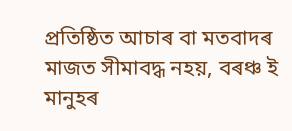প্রতিষ্ঠিত আচাৰ বা মতবাদৰ মাজত সীমাবদ্ধ নহয়, বৰঞ্চ ই মানুহৰ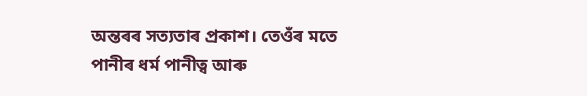অন্তৰৰ সত্যতাৰ প্ৰকাশ। তেওঁৰ মতে পানীৰ ধৰ্ম পানীত্ব আৰু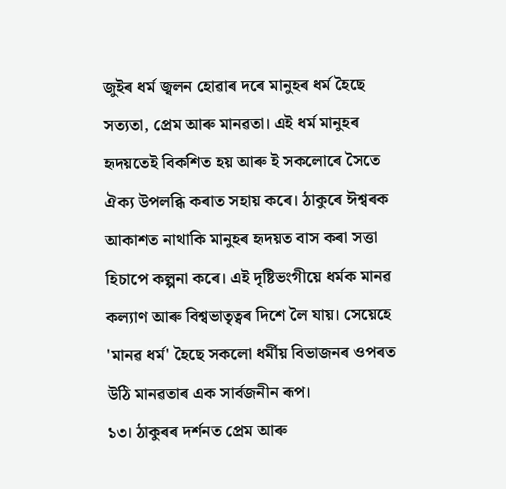জুইৰ ধৰ্ম জ্বলন হোৱাৰ দৰে মানুহৰ ধৰ্ম হৈছে সত্যতা, প্ৰেম আৰু মানৱতা। এই ধৰ্ম মানুহৰ হৃদয়তেই বিকশিত হয় আৰু ই সকলোৰে সৈতে ঐক্য উপলব্ধি কৰাত সহায় কৰে। ঠাকুৰে ঈশ্বৰক আকাশত নাথাকি মানুহৰ হৃদয়ত বাস কৰা সত্তা হিচাপে কল্পনা কৰে। এই দৃষ্টিভংগীয়ে ধর্মক মানৱ কল্যাণ আৰু বিশ্বভাতৃত্বৰ দিশে লৈ যায়। সেয়েহে 'মানৱ ধৰ্ম' হৈছে সকলো ধর্মীয় বিভাজনৰ ওপৰত উঠি মানৱতাৰ এক সাৰ্বজনীন ৰূপ।
১৩। ঠাকুৰৰ দৰ্শনত প্ৰেম আৰু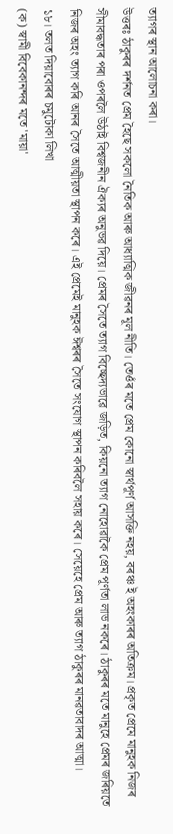ত্যাগৰ স্থান আলোচনা কৰা।
উত্তৰঃ ঠাকুৰৰ দৰ্শনত প্রেম হৈছে সকলো নৈতিক আৰু আধ্যাত্মিক জীৱনৰ মূল নীতি। তেওঁৰ মতে প্ৰেম কোনো স্বার্থপূর্ণ আসক্তি নহয়, বৰঞ্চ ই অহংকাৰৰ অতিক্ৰম। প্রকৃত প্রেমে মানুহক নিজৰ সীমাবদ্ধতাৰ পৰা ওপৰলৈ উঠাই বিশ্বজনীন ঐক্যৰ অনুভৱ দিয়ে। প্ৰেমৰ সৈতে ত্যাগ বিচ্ছেদ্যভাৱে জড়িত, কিয়নো ত্যাগ নোহোৱাকৈ প্রেম পূর্ণতা লাভ নকৰে। ঠাকুৰৰ মতে মানুহে প্ৰেমৰ জৰিয়তে নিজৰ অহং ত্যাগ কৰি আনৰ সৈতে আত্মীয়তা স্থাপন কৰে। এই প্রেমেই মানুহক ঈশ্বৰৰ সৈতে সংযোগ স্থাপন কৰিবলৈ সহায় কৰে। সেয়েহে প্রেম আৰু ত্যাগ ঠাকুৰৰ মানৱতাবাদৰ আত্মা।
১৮। তলত দিয়াবোৰৰ চমুটোকা লিখা
(ক) স্বামী বিবেকানন্দৰ মতে 'মায়া'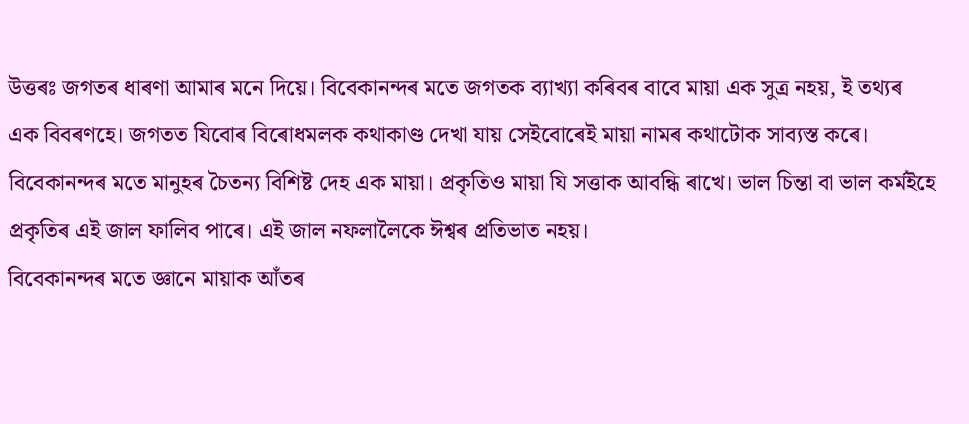উত্তৰঃ জগতৰ ধাৰণা আমাৰ মনে দিয়ে। বিবেকানন্দৰ মতে জগতক ব্যাখ্যা কৰিবৰ বাবে মায়া এক সুত্র নহয়, ই তথ্যৰ এক বিবৰণহে। জগতত যিবোৰ বিৰোধমলক কথাকাণ্ড দেখা যায় সেইবোৰেই মায়া নামৰ কথাটোক সাব্যস্ত কৰে।
বিবেকানন্দৰ মতে মানুহৰ চৈতন্য বিশিষ্ট দেহ এক মায়া। প্রকৃতিও মায়া যি সত্তাক আবন্ধি ৰাখে। ভাল চিন্তা বা ভাল কর্মইহে প্ৰকৃতিৰ এই জাল ফালিব পাৰে। এই জাল নফলালৈকে ঈশ্বৰ প্ৰতিভাত নহয়।
বিবেকানন্দৰ মতে জ্ঞানে মায়াক আঁতৰ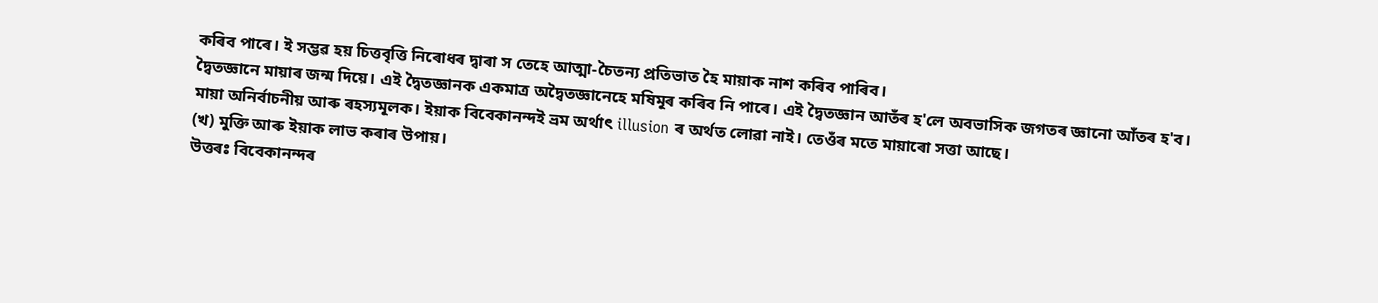কৰিব পাৰে। ই সম্ভৱ হয় চিত্তবৃত্তি নিৰোধৰ দ্বাৰা স তেহে আত্মা-চৈতন্য প্রতিভাত হৈ মায়াক নাশ কৰিব পাৰিব।
দ্বৈতজ্ঞানে মায়াৰ জন্ম দিয়ে। এই দ্বৈতজ্ঞানক একমাত্র অদ্বৈতজ্ঞানেহে মষিমূৰ কৰিব নি পাৰে। এই দ্বৈতজ্ঞান আতঁৰ হ'লে অবভাসিক জগতৰ জ্ঞানো আঁতৰ হ'ব।
মায়া অনির্বাচনীয় আৰু ৰহস্যমূলক। ইয়াক বিবেকানন্দই ভ্রম অর্থাৎ illusion ৰ অৰ্থত লোৱা নাই। তেওঁৰ মতে মায়াৰো সত্তা আছে।
(খ) মুক্তি আৰু ইয়াক লাভ কৰাৰ উপায়।
উত্তৰঃ বিবেকানন্দৰ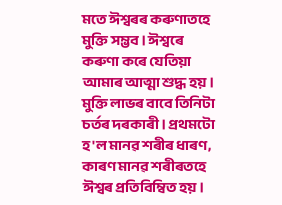মতে ঈশ্বৰৰ কৰুণাতহে
মুক্তি সম্ভব। ঈশ্বৰে কৰুণা কৰে যেতিয়া আমাৰ আত্মা শুদ্ধ হয়।
মুক্তি লাভৰ বাবে তিনিটা চৰ্তৰ দৰকাৰী। প্ৰথমটো হ'ল মানৱ শৰীৰ ধাৰণ, কাৰণ মানৱ শৰীৰতহে ঈশ্বৰ প্রতিবিম্বিত হয়।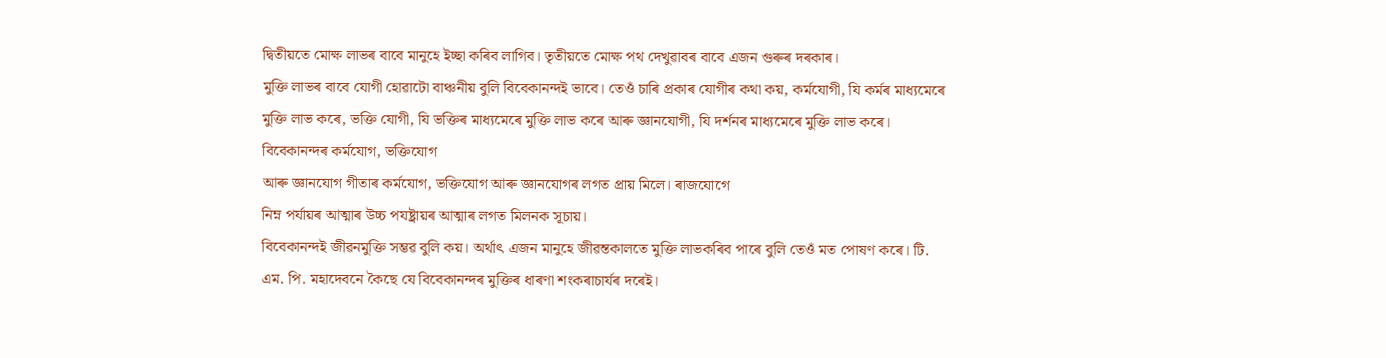দ্বিতীয়তে মোক্ষ লাভৰ বাবে মানুহে ইচ্ছা কৰিব লাগিব। তৃতীয়তে মোক্ষ পথ দেখুৱাবৰ বাবে এজন গুৰুৰ দৰকাৰ।
মুক্তি লাভৰ বাবে যোগী হোৱাটো বাঞ্চনীয় বুলি বিবেকানন্দই ভাবে। তেওঁ চাৰি প্ৰকাৰ যোগীৰ কথা কয়, কর্মযোগী, যি কৰ্মৰ মাধ্যমেৰে মুক্তি লাভ কৰে, ভক্তি যোগী, যি ভক্তিৰ মাধ্যমেৰে মুক্তি লাভ কৰে আৰু জ্ঞানযোগী, যি দৰ্শনৰ মাধ্যমেৰে মুক্তি লাভ কৰে।
বিবেকানন্দৰ কৰ্মযোগ, ভক্তিযোগ
আৰু জ্ঞানযোগ গীতাৰ কৰ্মযোগ, ভক্তিযোগ আৰু জ্ঞানযোগৰ লগত প্রায় মিলে। ৰাজযোগে
নিম্ন পৰ্যায়ৰ আত্মাৰ উচ্চ পযষ্ট্ৰায়ৰ আত্মাৰ লগত মিলনক সূচায়।
বিবেকানন্দই জীৱনমুক্তি সম্ভৱ বুলি কয়। অর্থাৎ এজন মানুহে জীৱন্তকালতে মুক্তি লাভকৰিব পাৰে বুলি তেওঁ মত পোষণ কৰে। টি. এম. পি. মহাদেবনে কৈছে যে বিবেকানন্দৰ মুক্তিৰ ধাৰণা শংকৰাচাৰ্যৰ দৰেই।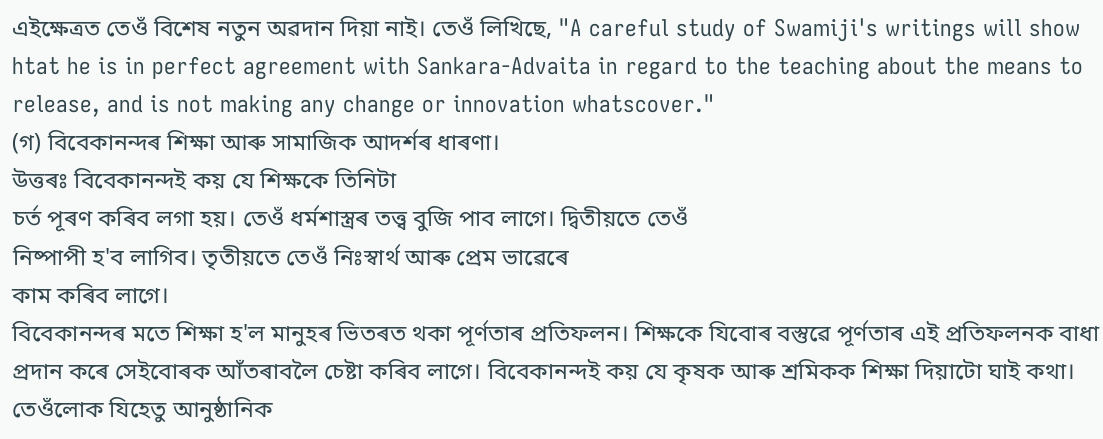এইক্ষেত্ৰত তেওঁ বিশেষ নতুন অৱদান দিয়া নাই। তেওঁ লিখিছে, "A careful study of Swamiji's writings will show htat he is in perfect agreement with Sankara-Advaita in regard to the teaching about the means to release, and is not making any change or innovation whatscover."
(গ) বিবেকানন্দৰ শিক্ষা আৰু সামাজিক আদৰ্শৰ ধাৰণা।
উত্তৰঃ বিবেকানন্দই কয় যে শিক্ষকে তিনিটা
চর্ত পূৰণ কৰিব লগা হয়। তেওঁ ধর্মশাস্ত্ৰৰ তত্ত্ব বুজি পাব লাগে। দ্বিতীয়তে তেওঁ
নিষ্পাপী হ'ব লাগিব। তৃতীয়তে তেওঁ নিঃস্বাৰ্থ আৰু প্রেম ভাৱেৰে
কাম কৰিব লাগে।
বিবেকানন্দৰ মতে শিক্ষা হ'ল মানুহৰ ভিতৰত থকা পূর্ণতাৰ প্ৰতিফলন। শিক্ষকে যিবোৰ বস্তুৱে পূৰ্ণতাৰ এই প্ৰতিফলনক বাধা প্রদান কৰে সেইবোৰক আঁতৰাবলৈ চেষ্টা কৰিব লাগে। বিবেকানন্দই কয় যে কৃষক আৰু শ্রমিকক শিক্ষা দিয়াটো ঘাই কথা। তেওঁলোক যিহেতু আনুষ্ঠানিক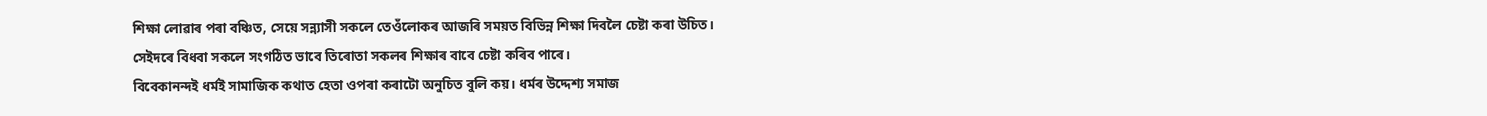শিক্ষা লোৱাৰ পৰা বঞ্চিত, সেয়ে সন্ন্যাসী সকলে তেওঁলোকৰ আজৰি সময়ত বিভিন্ন শিক্ষা দিবলৈ চেষ্টা কৰা উচিত। সেইদৰে বিধবা সকলে সংগঠিত ভাবে তিৰোতা সকলৰ শিক্ষাৰ বাবে চেষ্টা কৰিব পাৰে।
বিবেকানন্দই ধর্মই সামাজিক কথাত হেতা ওপৰা কৰাটো অনুচিত বুলি কয়। ধৰ্মৰ উদ্দেশ্য সমাজ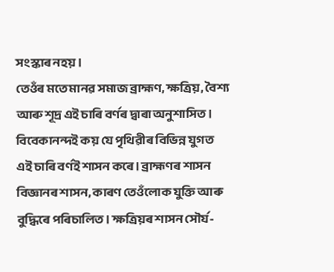সংস্কাৰ নহয়।
তেওঁৰ মতে মানৱ সমাজ ব্রাহ্মণ, ক্ষত্রিয়, বৈশ্য
আৰু শূদ্র এই চাৰি বৰ্ণৰ দ্বাৰা অনুশাসিত।
বিবেকানন্দই কয় যে পৃথিৱীৰ বিভিন্ন যুগত এই চাৰি বৰ্ণই শাসন কৰে। ব্ৰাহ্মণৰ শাসন বিজ্ঞানৰ শাসন, কাৰণ তেওঁলোক যুক্তি আৰু বুদ্ধিৰে পৰিচালিত। ক্ষত্ৰিয়ৰ শাসন সৌর্য-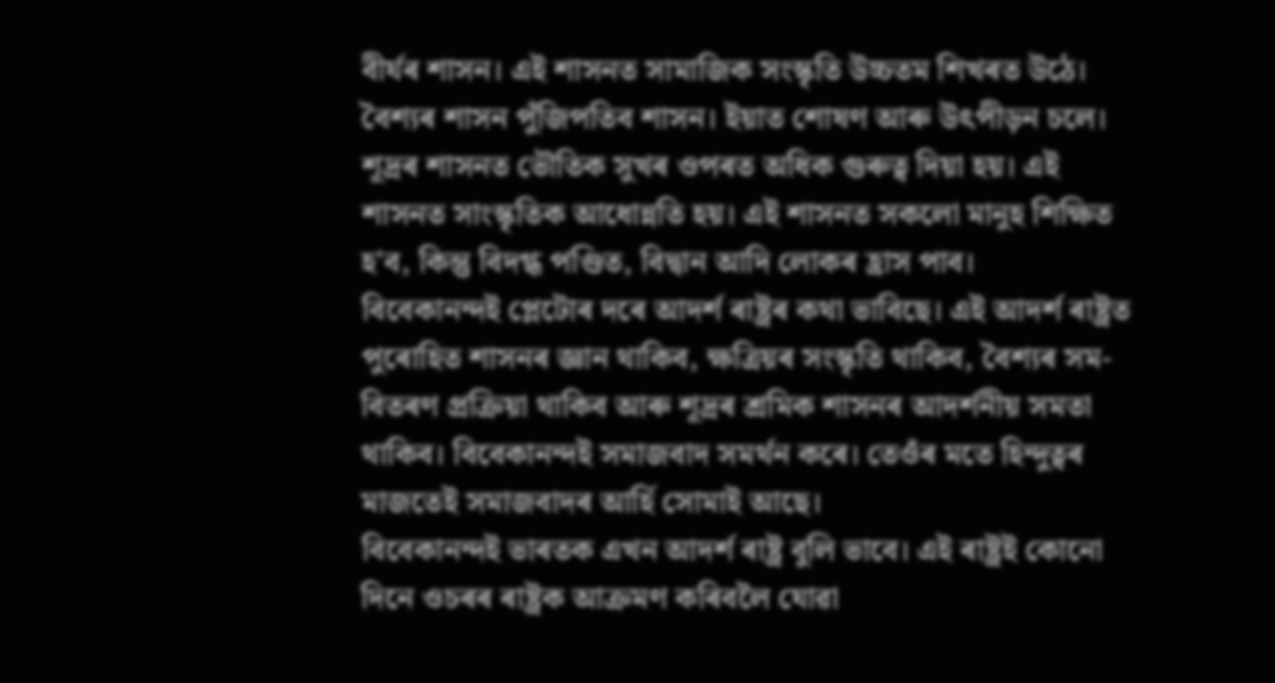বীৰ্যৰ শাসন। এই শাসনত সামাজিক সংস্কৃতি উচ্চতম শিখৰত উঠে। বৈশ্যৰ শাসন পুঁজিপতিব শাসন। ইয়াত শোষণ আৰু উৎপীড়ন চলে। শূদ্ৰৰ শাসনত ভৌতিক সুখৰ ওপৰত অধিক গুৰুত্ব দিয়া হয়। এই শাসনত সাংস্কৃতিক আধোন্নতি হয়। এই শাসনত সকলো মানুহ শিক্ষিত হ'ব, কিন্তু বিদগ্ধ পণ্ডিত, বিদ্বান আদি লোকৰ হ্রাস পাব।
বিবেকানন্দই প্লেটোৰ দৰে আদৰ্শ ৰাষ্ট্ৰৰ কথা ভাবিছে। এই আদৰ্শ ৰাষ্ট্ৰত পুৰোহিত শাসনৰ জ্ঞান থাকিব, ক্ষত্ৰিয়ৰ সংস্কৃতি থাকিব, বৈশ্যৰ সম-বিতৰণ প্ৰক্ৰিয়া থাকিব আৰু শূদ্ৰৰ শ্রমিক শাসনৰ আদৰ্শনীয় সমতা থাকিব। বিবেকানন্দই সমাজবাদ সমর্থন কৰে। তেওঁৰ মতে হিন্দুত্বৰ মাজতেই সমাজবাদৰ আৰ্হি সোমাই আছে।
বিবেকানন্দই ভাৰতক এখন আদৰ্শ ৰাষ্ট্ৰ বুলি ভাবে। এই ৰাষ্ট্ৰই কোনো দিনে ওচৰৰ ৰাষ্ট্ৰক আক্ৰমণ কৰিবলৈ যোৱা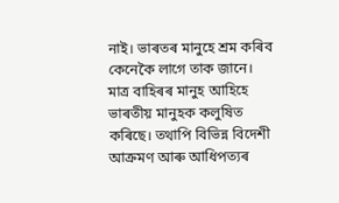নাই। ভাৰতৰ মানুহে শ্ৰম কৰিব কেনেকৈ লাগে তাক জানে। মাত্র বাহিৰৰ মানুহ আহিহে ভাৰতীয় মানুহক কলুষিত কৰিছে। তথাপি বিভিন্ন বিদেশী আক্রমণ আৰু আধিপত্যৰ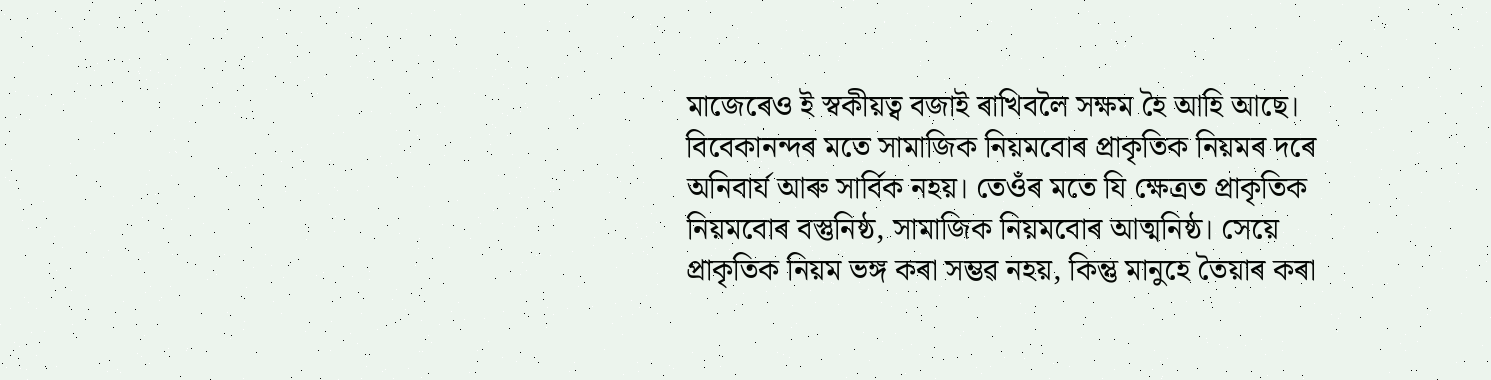মাজেৰেও ই স্বকীয়ত্ব বজাই ৰাখিবলৈ সক্ষম হৈ আহি আছে।
বিবেকানন্দৰ মতে সামাজিক নিয়মবোৰ প্ৰাকৃতিক নিয়মৰ দৰে অনিবাৰ্য আৰু সার্বিক নহয়। তেওঁৰ মতে যি ক্ষেত্ৰত প্রাকৃতিক নিয়মবোৰ বস্তুনিষ্ঠ, সামাজিক নিয়মবোৰ আত্মনিষ্ঠ। সেয়ে প্রাকৃতিক নিয়ম ভঙ্গ কৰা সম্ভৱ নহয়, কিন্তু মানুহে তৈয়াৰ কৰা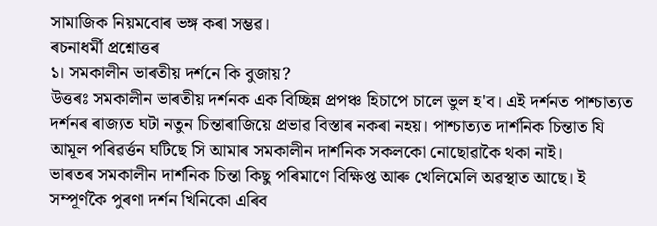সামাজিক নিয়মবোৰ ভঙ্গ কৰা সম্ভৱ।
ৰচনাধৰ্মী প্রশ্নোত্তৰ
১। সমকালীন ভাৰতীয় দর্শনে কি বুজায়?
উত্তৰঃ সমকালীন ভাৰতীয় দর্শনক এক বিচ্ছিন্ন প্রপঞ্চ হিচাপে চালে ভুল হ'ব। এই দৰ্শনত পাশ্চাত্যত দৰ্শনৰ ৰাজ্যত ঘটা নতুন চিন্তাৰাজিয়ে প্ৰভাৱ বিস্তাৰ নকৰা নহয়। পাশ্চাত্যত দার্শনিক চিন্তাত যি আমূল পৰিৱৰ্ত্তন ঘটিছে সি আমাৰ সমকালীন দার্শনিক সকলকো নোছোৱাকৈ থকা নাই।
ভাৰতৰ সমকালীন দার্শনিক চিন্তা কিছু পৰিমাণে বিক্ষিপ্ত আৰু খেলিমেলি অৱস্থাত আছে। ই সম্পূৰ্ণকৈ পুৰণা দৰ্শন খিনিকো এৰিব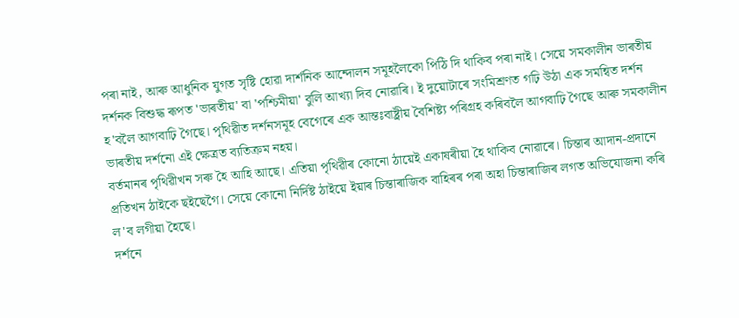পৰা নাই, আৰু আধুনিক যুগত সৃষ্টি হোৱা দার্শনিক আন্দোলন সমূহলৈকো পিঠি দি থাকিব পৰা নাই। সেয়ে সমকালীন ভাৰতীয় দর্শনক বিশুদ্ধ ৰূপত 'ভাৰতীয়' বা 'পশ্চিমীয়া' বুলি আখ্যা দিব নোৱাৰি। ই দুয়োটাৰে সংমিশ্রণত গঢ়ি উঠা এক সমন্বিত দর্শন হ'বলৈ আগবাঢ়ি গৈছে। পৃথিৱীত দর্শনসমূহ বেগেৰে এক আন্তঃবাষ্ট্রীয় বৈশিষ্ট্য পৰিগ্ৰহ কৰিবলৈ আগবাঢ়ি গৈছে আৰু সমকালীন ভাৰতীয় দর্শনো এই ক্ষেত্রত ব্যতিক্রম নহয়।
বৰ্তমানৰ পৃথিৱীখন সৰু হৈ আহি আছে। এতিয়া পৃথিৱীৰ কোনো ঠায়েই একাষৰীয়া হৈ থাকিব নোৱাৰে। চিন্তাৰ আদান-প্রদানে প্রতিখন ঠাইকে ছইছেগৈ। সেয়ে কোনো নির্দিষ্ট ঠাইয়ে ইয়াৰ চিন্তাৰাজিক বাহিৰৰ পৰা অহা চিন্তাৰাজিৰ লগত অভিযোজনা কৰি ল'ব লগীয়া হৈছে।
দর্শনে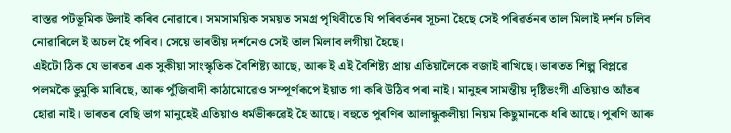বাস্তৱ পটভূমিক উলাই কৰিব নোৱাৰে। সমসাময়িক সময়ত সমগ্র পৃথিবীতে যি পৰিবৰ্তনৰ সূচনা হৈছে সেই পৰিৱৰ্তনৰ তাল মিলাই দৰ্শন চলিব নোৱাৰিলে ই অচল হৈ পৰিব। সেয়ে ভাৰতীয় দর্শনেও সেই তাল মিলাব লগীয়া হৈছে।
এইটো ঠিক যে ভাৰতৰ এক সুকীয়া সাংস্কৃতিক বৈশিষ্ট্য আছে, আৰু ই এই বৈশিষ্ট্য প্রায় এতিয়ালৈকে বজাই ৰাখিছে। ভাৰতত শিল্প বিপ্লৱে পলমকৈ ভুমুকি মাৰিছে, আৰু পুঁজিবাদী কাঠামোৱেও সম্পূৰ্ণৰূপে ইয়াত গা কৰি উঠিব পৰা নাই। মানুহৰ সামন্তীয় দৃষ্টিভংগী এতিয়াও আঁতৰ হোৱা নাই। ভাৰতৰ বেছি ভাগ মানুহেই এতিয়াও ধর্মভীৰুৱেই হৈ আছে। বহুতে পুৰণিৰ আলান্ধুকলীয়া নিয়ম কিছুমানকে ধৰি আছে। পুৰণি আৰু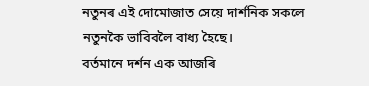নতুনৰ এই দোমোজাত সেয়ে দার্শনিক সকলে নতুনকৈ ভাবিবলৈ বাধ্য হৈছে।
বর্তমানে দর্শন এক আজৰি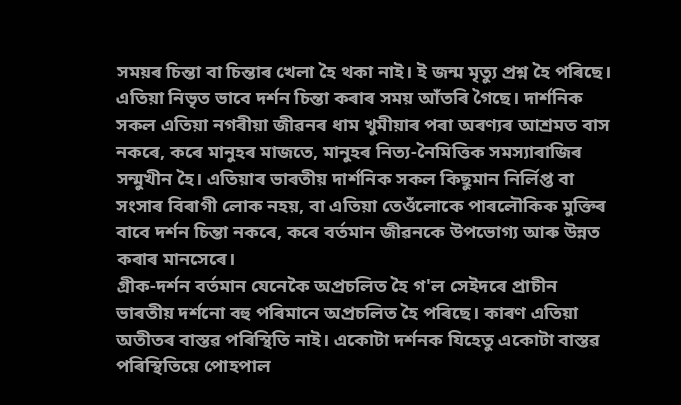সময়ৰ চিন্তা বা চিন্তাৰ খেলা হৈ থকা নাই। ই জন্ম মৃত্যু প্রশ্ন হৈ পৰিছে। এতিয়া নিভৃত ভাবে দৰ্শন চিন্তা কৰাৰ সময় আঁতৰি গৈছে। দার্শনিক সকল এতিয়া নগৰীয়া জীৱনৰ ধাম খুমীয়াৰ পৰা অৰণ্যৰ আশ্ৰমত বাস নকৰে, কৰে মানুহৰ মাজতে, মানুহৰ নিত্য-নৈমিত্তিক সমস্যাৰাজিৰ সন্মুখীন হৈ। এতিয়াৰ ভাৰতীয় দার্শনিক সকল কিছুমান নির্লিপ্ত বা সংসাৰ বিৰাগী লোক নহয়, বা এতিয়া তেওঁলোকে পাৰলৌকিক মুক্তিৰ বাবে দর্শন চিন্তা নকৰে, কৰে বর্তমান জীৱনকে উপভোগ্য আৰু উন্নত কৰাৰ মানসেৰে।
গ্রীক-দর্শন বর্তমান যেনেকৈ অপ্রচলিত হৈ গ'ল সেইদৰে প্ৰাচীন ভাৰতীয় দর্শনো বহু পৰিমানে অপ্রচলিত হৈ পৰিছে। কাৰণ এতিয়া অতীতৰ বাস্তৱ পৰিস্থিতি নাই। একোটা দর্শনক যিহেতু একোটা বাস্তৱ পৰিস্থিতিয়ে পোহপাল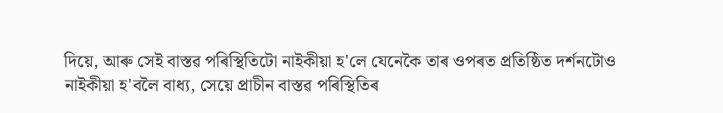দিয়ে, আৰু সেই বাস্তৱ পৰিস্থিতিটো নাইকীয়া হ'লে যেনেকৈ তাৰ ওপৰত প্ৰতিষ্ঠিত দর্শনটোও নাইকীয়া হ'বলৈ বাধ্য, সেয়ে প্রাচীন বাস্তৱ পৰিস্থিতিৰ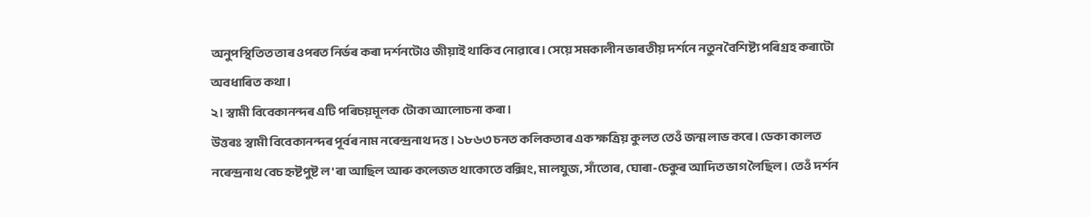অনুপস্থিতিত তাৰ ওপৰত নিৰ্ভৰ কৰা দৰ্শনটোও জীয়াই থাকিব নোৱাৰে। সেয়ে সমকালীন ভাৰতীয় দর্শনে নতুন বৈশিষ্ট্য পৰিগ্ৰহ কৰাটো অবধাৰিত কথা।
২। স্বামী বিবেকানন্দৰ এটি পৰিচয়মূলক টোকা আলোচনা কৰা।
উত্তৰঃ স্বামী বিবেকানন্দৰ পূৰ্বৰ নাম নৰেন্দ্ৰনাথ দত্ত। ১৮৬৩ চনত কলিকতাৰ এক ক্ষত্রিয় কুলত তেওঁ জন্ম লাভ কৰে। ডেকা কালত নৰেন্দ্ৰনাথ বেচ হৃষ্টপুষ্ট ল'ৰা আছিল আৰু কলেজত থাকোতে বক্সিং, মালযুজ, সাঁতোৰ, ঘোৰা-চেকুৰ আদিত ভাগ লৈছিল। তেওঁ দর্শন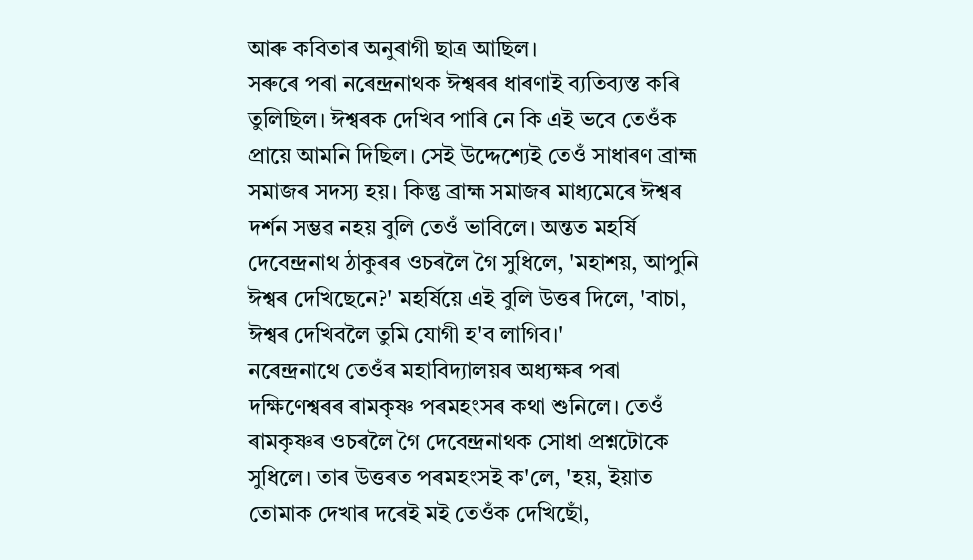আৰু কবিতাৰ অনুৰাগী ছাত্র আছিল।
সৰুৰে পৰা নৰেন্দ্ৰনাথক ঈশ্বৰৰ ধাৰণাই ব্যতিব্যস্ত কৰি তুলিছিল। ঈশ্বৰক দেখিব পাৰি নে কি এই ভবে তেওঁক প্রায়ে আমনি দিছিল। সেই উদ্দেশ্যেই তেওঁ সাধাৰণ ব্রাহ্ম সমাজৰ সদস্য হয়। কিন্তু ব্রাহ্ম সমাজৰ মাধ্যমেৰে ঈশ্বৰ দৰ্শন সম্ভৱ নহয় বুলি তেওঁ ভাবিলে। অন্তত মহর্ষি দেবেন্দ্ৰনাথ ঠাকুৰৰ ওচৰলৈ গৈ সুধিলে, 'মহাশয়, আপুনি ঈশ্বৰ দেখিছেনে?' মহর্ষিয়ে এই বুলি উত্তৰ দিলে, 'বাচা, ঈশ্বৰ দেখিবলৈ তুমি যোগী হ'ব লাগিব।'
নৰেন্দ্ৰনাথে তেওঁৰ মহাবিদ্যালয়ৰ অধ্যক্ষৰ পৰা দক্ষিণেশ্বৰৰ ৰামকৃষ্ণ পৰমহংসৰ কথা শুনিলে। তেওঁ ৰামকৃষ্ণৰ ওচৰলৈ গৈ দেবেন্দ্ৰনাথক সোধা প্রশ্নটোকে সুধিলে। তাৰ উত্তৰত পৰমহংসই ক'লে, 'হয়, ইয়াত তোমাক দেখাৰ দৰেই মই তেওঁক দেখিছোঁ,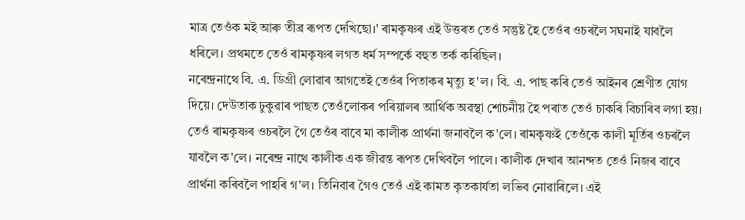মাত্র তেওঁক মই আৰু তীব্ৰ ৰূপত দেখিছো।' ৰামকৃষ্ণৰ এই উত্তৰত তেওঁ সন্তুষ্ট হৈ তেওঁৰ ওচৰলৈ সঘনাই যাবলৈ ধৰিলে। প্ৰথমতে তেওঁ ৰামকৃষ্ণৰ লগত ধৰ্ম সম্পৰ্কে বহুত তৰ্ক কৰিছিল।
নৰেন্দ্ৰনাথে বি. এ. ডিগ্রী লোৱাৰ আগতেই তেওঁৰ পিতাকৰ মৃত্যু হ'ল। বি. এ. পাছ কৰি তেওঁ আইনৰ শ্ৰেণীত যোগ দিয়ে। দেউতাক ঢুকুৱাৰ পাছত তেওঁলোকৰ পৰিয়ালৰ আৰ্থিক অৱস্থা শোচনীয় হৈ পৰাত তেওঁ চাকৰি বিচাৰিব লগা হয়। তেওঁ ৰামকৃষ্ণৰ ওচৰলৈ গৈ তেওঁৰ বাবে মা কালীক প্রার্থনা জনাবলৈ ক'লে। ৰামকৃষ্ণই তেওঁকে কালী মূৰ্তিৰ ওচৰলৈ যাবলৈ ক'লে। নৰেন্দ্ৰ নাথে কালীক এক জীৱন্ত ৰূপত দেখিবলৈ পালে। কালীক দেখাৰ আনন্দত তেওঁ নিজৰ বাবে প্ৰাৰ্থনা কৰিবলৈ পাহৰি গ'ল। তিনিবাৰ গৈও তেওঁ এই কামত কৃতকাৰ্যতা লভিব নোৱাৰিলে। এই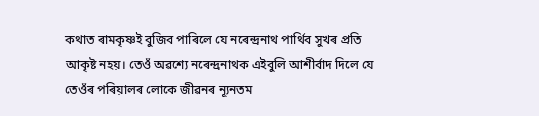কথাত ৰামকৃষ্ণই বুজিব পাৰিলে যে নৰেন্দ্ৰনাথ পার্থিব সুখৰ প্ৰতি আকৃষ্ট নহয়। তেওঁ অৱশ্যে নৰেন্দ্ৰনাথক এইবুলি আশীর্বাদ দিলে যে তেওঁৰ পৰিয়ালৰ লোকে জীৱনৰ ন্যূনতম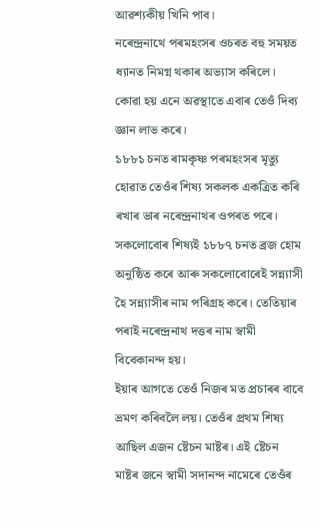আৱশ্যকীয় খিনি পাব।
নৰেন্দ্ৰনাথে পৰমহংসৰ ওচৰত বহু সময়ত ধ্যানত নিমগ্ন থকাৰ অভ্যাস কৰিলে। কোৱা হয় এনে অৱস্থাতে এবাৰ তেওঁ দিব্য জ্ঞান লাভ কৰে।
১৮৮১ চনত ৰামকৃষ্ণ পৰমহংসৰ মৃত্যু হোৱাত তেওঁৰ শিষ্য সকলক একত্ৰিত কৰি ৰখাৰ ভাৰ নৰেন্দ্ৰনাথৰ ওপৰত পৰে। সকলোবোৰ শিষ্যই ১৮৮৭ চনত ব্ৰজ হোম অনুষ্ঠিত কৰে আৰু সকলোবোৰেই সন্ন্যাসী হৈ সন্ন্যাসীৰ নাম পৰিগ্ৰহ কৰে। তেতিয়াৰ পৰাই নৰেন্দ্ৰনাথ দত্তৰ নাম স্বামী বিবেকানন্দ হয়।
ইয়াৰ আগতে তেওঁ নিজৰ মত প্ৰচাৰৰ বাবে ভ্রমণ কৰিবলৈ লয়। তেওঁৰ প্ৰথম শিষ্য আছিল এজন ষ্টেচন মাষ্টৰ। এই ষ্টেচন মাষ্টৰ জনে স্বামী সদানন্দ নামেৰে তেওঁৰ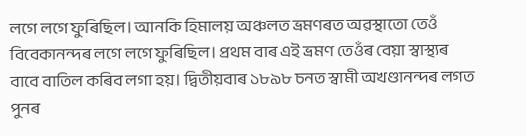লগে লগে ফুৰিছিল। আনকি হিমালয় অঞ্চলত ভ্ৰমণৰত অৱস্থাতো তেওঁ বিবেকানন্দৰ লগে লগে ফুৰিছিল। প্রথম বাৰ এই ভ্ৰমণ তেওঁৰ বেয়া স্বাস্থ্যৰ বাবে বাতিল কৰিব লগা হয়। দ্বিতীয়বাৰ ১৮৯৮ চনত স্বামী অখণ্ডানন্দৰ লগত পুনৰ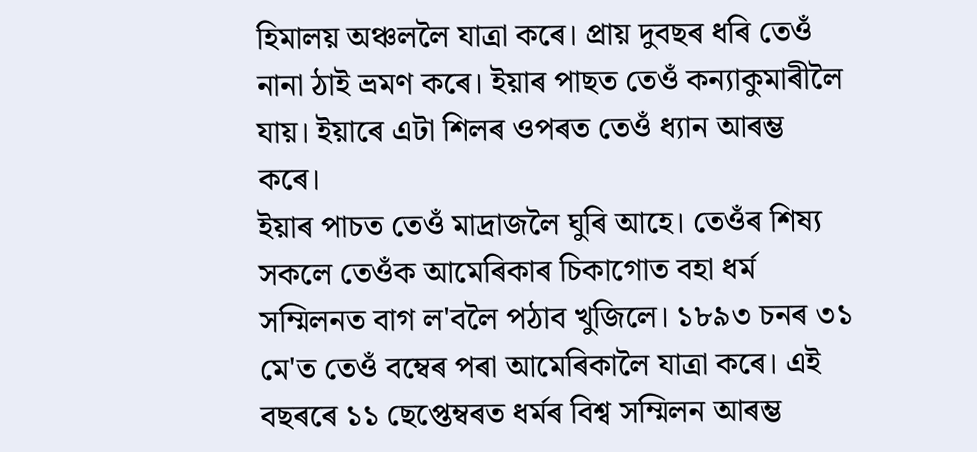হিমালয় অঞ্চললৈ যাত্ৰা কৰে। প্রায় দুবছৰ ধৰি তেওঁ নানা ঠাই ভ্রমণ কৰে। ইয়াৰ পাছত তেওঁ কন্যাকুমাৰীলৈ যায়। ইয়াৰে এটা শিলৰ ওপৰত তেওঁ ধ্যান আৰম্ভ কৰে।
ইয়াৰ পাচত তেওঁ মাদ্রাজলৈ ঘুৰি আহে। তেওঁৰ শিষ্য সকলে তেওঁক আমেৰিকাৰ চিকাগোত বহা ধর্ম সম্মিলনত বাগ ল'বলৈ পঠাব খুজিলে। ১৮৯৩ চনৰ ৩১ মে'ত তেওঁ বম্বেৰ পৰা আমেৰিকালৈ যাত্ৰা কৰে। এই বছৰৰে ১১ ছেপ্তেম্বৰত ধৰ্মৰ বিশ্ব সম্মিলন আৰম্ভ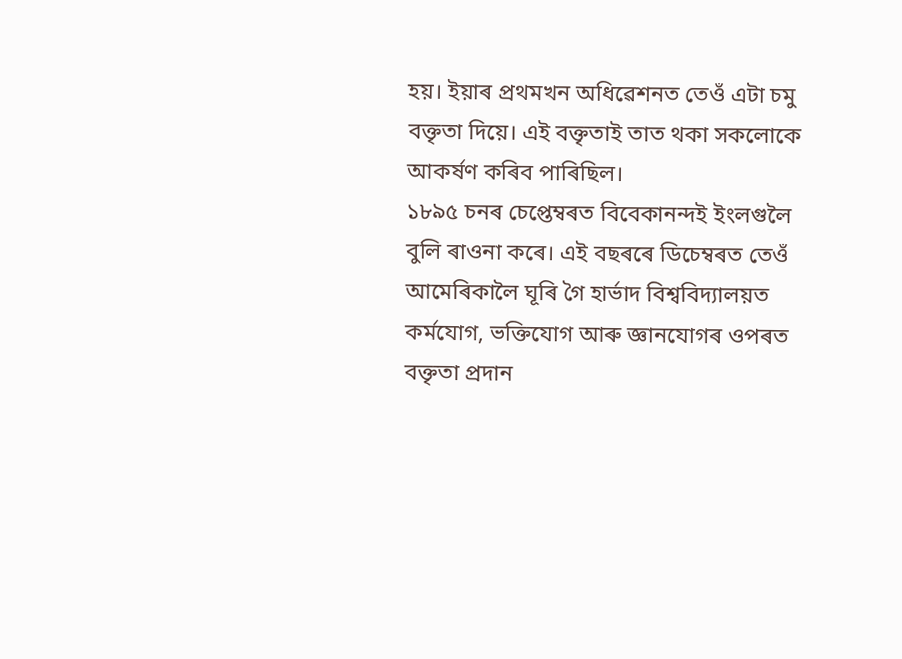হয়। ইয়াৰ প্রথমখন অধিৱেশনত তেওঁ এটা চমু বক্তৃতা দিয়ে। এই বক্তৃতাই তাত থকা সকলোকে আকর্ষণ কৰিব পাৰিছিল।
১৮৯৫ চনৰ চেপ্তেম্বৰত বিবেকানন্দই ইংলগুলৈ বুলি ৰাওনা কৰে। এই বছৰৰে ডিচেম্বৰত তেওঁ আমেৰিকালৈ ঘূৰি গৈ হার্ভাদ বিশ্ববিদ্যালয়ত কর্মযোগ, ভক্তিযোগ আৰু জ্ঞানযোগৰ ওপৰত বক্তৃতা প্রদান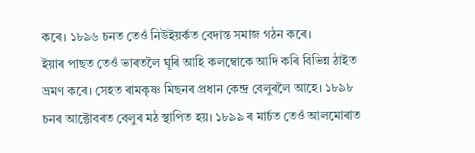কৰে। ১৮৯৬ চনত তেওঁ নিউইয়র্কত বেদান্ত সমাজ গঠন কৰে।
ইয়াৰ পাছত তেওঁ ভাৰতলৈ ঘূৰি আহি কলম্বোকে আদি কৰি বিভিন্ন ঠাইত ভ্রমণ কৰে। সেহত ৰামকৃষ্ণ মিছনৰ প্ৰধান কেন্দ্ৰ বেলুৰলৈ আহে। ১৮৯৮ চনৰ আক্টোবৰত বেলুৰ মঠ স্থাপিত হয়। ১৮৯৯ ৰ মাৰ্চত তেওঁ আলমোৰাত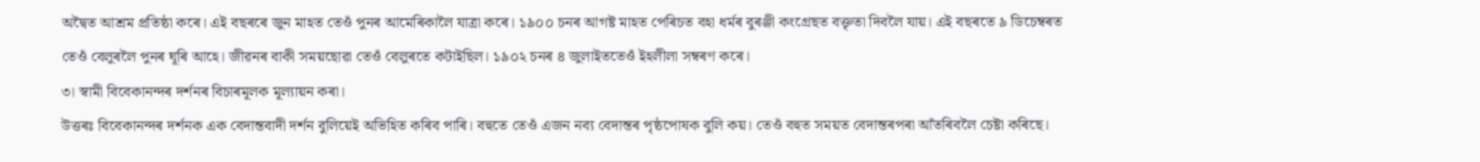অদ্বৈত আশ্রম প্রতিষ্ঠা কৰে। এই বছৰৰে জুন মাহত তেওঁ পুনৰ আমেৰিকালৈ যাত্ৰা কৰে। ১৯০০ চনৰ আগষ্ট মাহত পেৰিচত বহা ধৰ্মৰ বুৰঞ্জী কংগ্ৰেছত বক্তৃতা দিবলৈ যায়। এই বছৰতে ৯ ডিচেম্বৰত তেওঁ বেলুৰলৈ পুনৰ ঘূৰি আহে। জীৱনৰ বাকী সময়ছোৱা তেওঁ বেলুৰতে কটাইছিল। ১৯০২ চনৰ ৪ জুলাইততেওঁ ইহলীলা সম্বৰণ কৰে।
৩। স্বামী বিবেকানন্দৰ দৰ্শনৰ বিচাৰমূলক মূল্যায়ন কৰা।
উত্তৰঃ বিবেকানন্দৰ দৰ্শনক এক বেদান্তবাদী দর্শন বুলিয়েই অভিহিত কৰিব পাৰি। বহুতে তেওঁ এজন নব্য বেদান্তৰ পৃষ্ঠপোষক বুলি কয়। তেওঁ বহুত সময়ত বেদান্তৰপৰা আঁতৰিবলৈ চেষ্টা কৰিছে।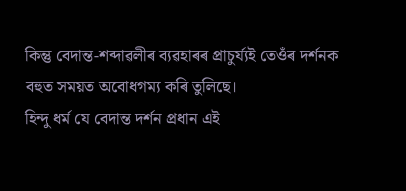কিন্তু বেদান্ত-শব্দাৱলীৰ ব্যৱহাৰৰ প্ৰাচুৰ্য্যই তেওঁৰ দৰ্শনক বহুত সময়ত অবোধগম্য কৰি তুলিছে।
হিন্দু ধর্ম যে বেদান্ত দর্শন প্রধান এই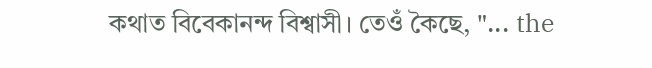কথাত বিবেকানন্দ বিশ্বাসী। তেওঁ কৈছে, "... the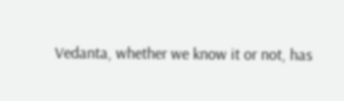Vedanta, whether we know it or not, has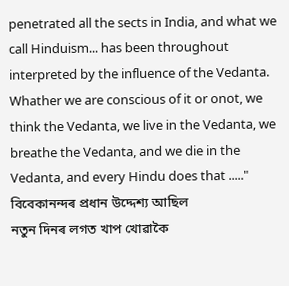penetrated all the sects in India, and what we call Hinduism... has been throughout interpreted by the influence of the Vedanta. Whather we are conscious of it or onot, we think the Vedanta, we live in the Vedanta, we breathe the Vedanta, and we die in the Vedanta, and every Hindu does that ....."
বিবেকানন্দৰ প্ৰধান উদ্দেশ্য আছিল
নতুন দিনৰ লগত খাপ খোৱাকৈ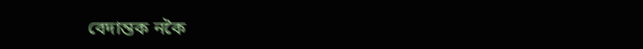বেদান্তক নকৈ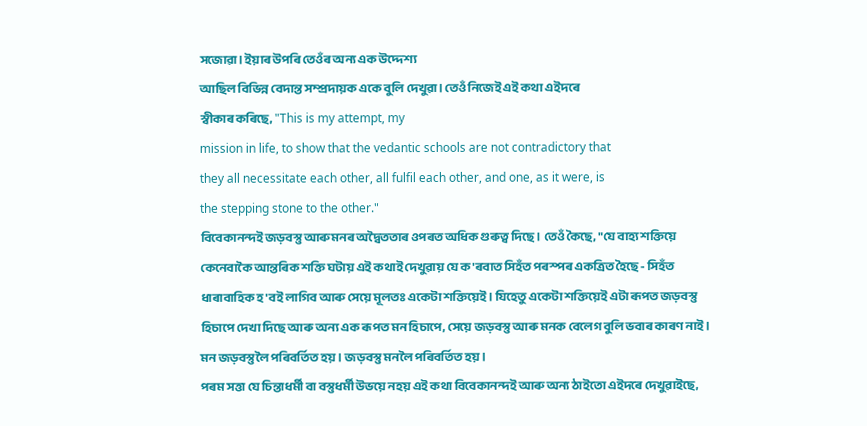সজোৱা। ইয়াৰ উপৰি তেওঁৰ অন্য এক উদ্দেশ্য
আছিল বিভিন্ন বেদান্ত সম্প্রদায়ক একে বুলি দেখুৱা। তেওঁ নিজেই এই কথা এইদৰে
স্বীকাৰ কৰিছে, "This is my attempt, my
mission in life, to show that the vedantic schools are not contradictory that
they all necessitate each other, all fulfil each other, and one, as it were, is
the stepping stone to the other."
বিবেকানন্দই জড়বস্তু আৰু মনৰ অদ্বৈততাৰ ওপৰত অধিক গুৰুত্ব দিছে। তেওঁ কৈছে, "যে বাহ্য শক্তিয়ে কেনেবাকৈ আন্তৰিক শক্তি ঘটায় এই কথাই দেখুৱায় যে ক'ৰবাত সিহঁত পৰস্পৰ একত্ৰিত হৈছে - সিহঁত ধাৰাবাহিক হ'বই লাগিব আৰু সেয়ে মূলতঃ একেটা শক্তিয়েই। যিহেতু একেটা শক্তিয়েই এটা ৰূপত জড়বস্তু হিচাপে দেখা দিছে আৰু অন্য এক ৰূপত মন হিচাপে, সেয়ে জড়বস্তু আৰু মনক বেলেগ বুলি ভবাৰ কাৰণ নাই। মন জড়বস্তুলৈ পৰিবৰ্তিত হয়। জড়বস্তু মনলৈ পৰিবৰ্তিত হয়।
পৰম সত্তা যে চিন্তাধর্মী বা বস্তুধর্মী উভয়ে নহয় এই কথা বিবেকানন্দই আৰু অন্য ঠাইতো এইদৰে দেখুৱাইছে,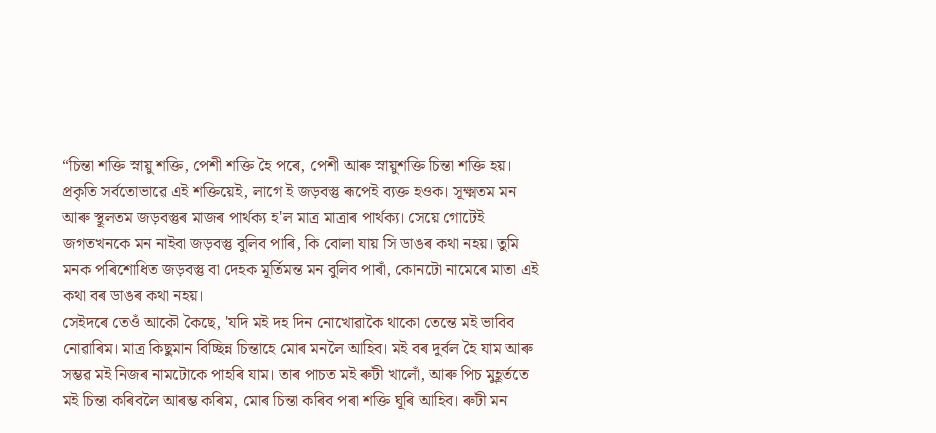“চিন্তা শক্তি স্নায়ু শক্তি, পেশী শক্তি হৈ পৰে, পেশী আৰু স্নায়ুশক্তি চিন্তা শক্তি হয়। প্রকৃতি সর্বতোভাৱে এই শক্তিয়েই, লাগে ই জড়বস্তু ৰূপেই ব্যক্ত হওক। সূক্ষ্মতম মন আৰু স্থূলতম জড়বস্তুৰ মাজৰ পাৰ্থক্য হ'ল মাত্ৰ মাত্ৰাৰ পাৰ্থক্য। সেয়ে গোটেই জগতখনকে মন নাইবা জড়বস্তু বুলিব পাৰি, কি বোলা যায় সি ডাঙৰ কথা নহয়। তুমি মনক পৰিশোধিত জড়বস্তু বা দেহক মূর্তিমন্ত মন বুলিব পাৰাঁ, কোনটো নামেৰে মাতা এই কথা বৰ ডাঙৰ কথা নহয়।
সেইদৰে তেওঁ আকৌ কৈছে, 'যদি মই দহ দিন নোখোৱাকৈ থাকো তেন্তে মই ভাবিব নোৱাৰিম। মাত্ৰ কিছুমান বিচ্ছিন্ন চিন্তাহে মোৰ মনলৈ আহিব। মই বৰ দুৰ্বল হৈ যাম আৰু সম্ভৱ মই নিজৰ নামটোকে পাহৰি যাম। তাৰ পাচত মই ৰুটী খালোঁ, আৰু পিচ মুহূর্ততে মই চিন্তা কৰিবলৈ আৰম্ভ কৰিম, মোৰ চিন্তা কৰিব পৰা শক্তি ঘূৰি আহিব। ৰুটী মন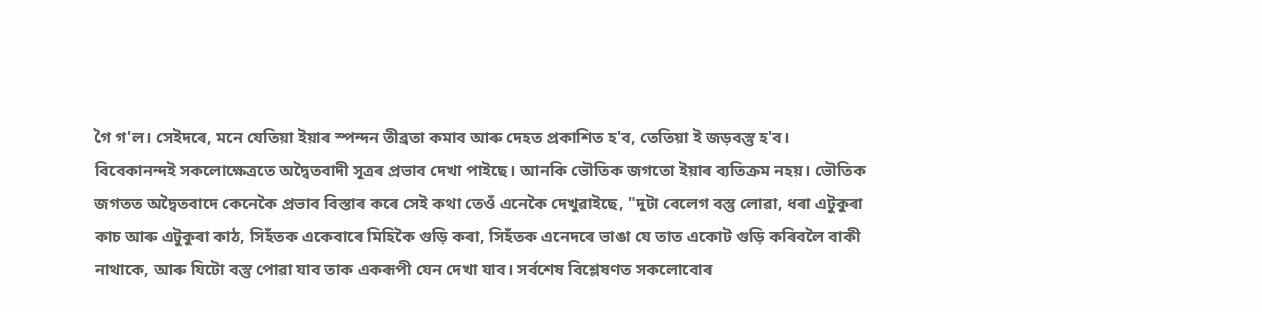গৈ গ'ল। সেইদৰে, মনে যেতিয়া ইয়াৰ স্পন্দন তীব্রতা কমাব আৰু দেহত প্রকাশিত হ'ব, তেতিয়া ই জড়বস্তু হ'ব।
বিবেকানন্দই সকলোক্ষেত্ৰতে অদ্বৈতবাদী সূত্ৰৰ প্রভাব দেখা পাইছে। আনকি ভৌতিক জগতো ইয়াৰ ব্যতিক্রম নহয়। ভৌতিক জগতত অদ্বৈতবাদে কেনেকৈ প্রভাব বিস্তাৰ কৰে সেই কথা তেওঁ এনেকৈ দেখুৱাইছে, "দুটা বেলেগ বস্তু লোৱা, ধৰা এটুকুৰা কাচ আৰু এটুকুৰা কাঠ, সিহঁতক একেবাৰে মিহিকৈ গুড়ি কৰা, সিহঁতক এনেদৰে ভাঙা যে তাত একোট গুড়ি কৰিবলৈ বাকী নাথাকে, আৰু যিটো বস্তু পোৱা যাব তাক একৰূপী যেন দেখা যাব। সর্বশেষ বিশ্লেষণত সকলোবোৰ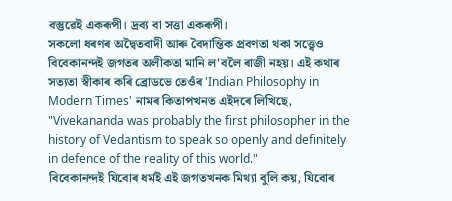বস্তুৱেই একৰূপী। দ্রব্য বা সত্তা একৰূপী।
সকলো ধৰণৰ অদ্বৈতবাদী আৰু বৈদান্তিক প্রবণতা থকা সত্ত্বেও বিবেকানন্দই জগতৰ অলীকতা মানি ল'বলৈ ৰাজী নহয়। এই কথাৰ সত্যতা স্বীকাৰ কৰি ব্ৰোডভে তেওঁৰ 'Indian Philosophy in Modern Times' নামৰ কিতাপখনত এইদৰে লিখিছে, "Vivekananda was probably the first philosopher in the history of Vedantism to speak so openly and definitely in defence of the reality of this world."
বিবেকানন্দই যিবোৰ ধর্মই এই জগতখনক মিথ্যা বুলি কয়, যিবোৰ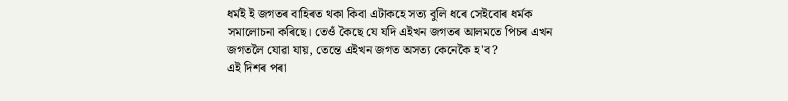ধৰ্মই ই জগতৰ বাহিৰত থকা কিবা এটাকহে সত্য বুলি ধৰে সেইবোৰ ধৰ্মক সমালোচনা কৰিছে। তেওঁ কৈছে যে যদি এইখন জগতৰ আলমতে পিচৰ এখন জগতলৈ যোৱা যায়, তেন্তে এইখন জগত অসত্য কেনেকৈ হ'ব?
এই দিশৰ পৰা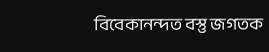বিবেকানন্দত বস্তু জগতক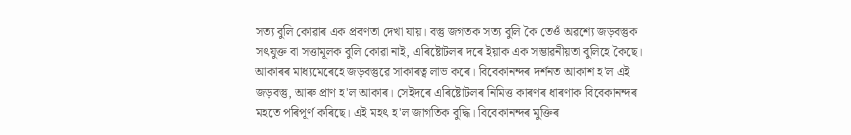সত্য বুলি কোৱাৰ এক প্রবণতা দেখা যায়। বস্তু জগতক সত্য বুলি কৈ তেওঁ অৱশ্যে জড়বস্তুক সৎযুক্ত বা সত্তামূলক বুলি কোৱা নাই, এৰিষ্টোটলৰ দৰে ইয়াক এক সম্ভাৱনীয়তা বুলিহে কৈছে। আকাৰৰ মাধ্যমেৰেহে জড়বস্তুৱে সাকাৰত্ব লাভ কৰে। বিবেকানন্দৰ দৰ্শনত আকাশ হ'ল এই জড়বস্তু, আৰু প্ৰাণ হ'ল আকাৰ। সেইদৰে এৰিষ্টোটলৰ নিমিত্ত কাৰণৰ ধাৰণাক বিবেকানন্দৰ মহতে পৰিপূৰ্ণ কৰিছে। এই মহৎ হ'ল জাগতিক বুদ্ধি। বিবেকানন্দৰ মুক্তিৰ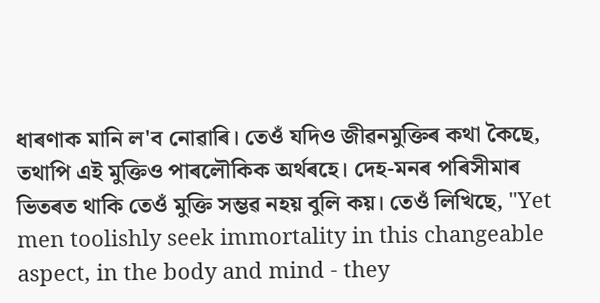ধাৰণাক মানি ল'ব নোৱাৰি। তেওঁ যদিও জীৱনমুক্তিৰ কথা কৈছে, তথাপি এই মুক্তিও পাৰলৌকিক অৰ্থৰহে। দেহ-মনৰ পৰিসীমাৰ ভিতৰত থাকি তেওঁ মুক্তি সম্ভৱ নহয় বুলি কয়। তেওঁ লিখিছে, "Yet men toolishly seek immortality in this changeable aspect, in the body and mind - they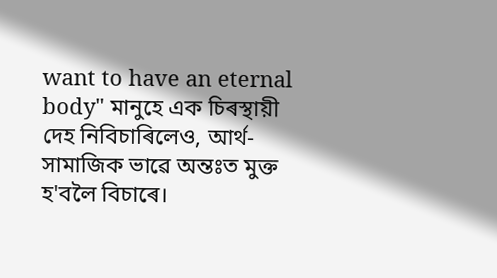want to have an eternal body" মানুহে এক চিৰস্থায়ী দেহ নিবিচাৰিলেও, আর্থ-সামাজিক ভাৱে অন্তঃত মুক্ত হ'বলৈ বিচাৰে।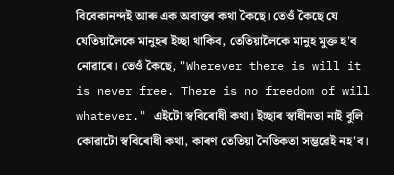বিবেকানন্দই আৰু এক অবান্তৰ কথা কৈছে। তেওঁ কৈছে যে যেতিয়ালৈকে মানুহৰ ইচ্ছা থাকিব, তেতিয়ালৈকে মানুহ মুক্ত হ'ব নোৱাৰে। তেওঁ কৈছে, "Wherever there is will it is never free. There is no freedom of will whatever." এইটো স্ববিৰোধী কথা। ইচ্ছাৰ স্বাধীনতা নাই বুলি কোৱাটো স্ববিৰোধী কথা, কাৰণ তেতিয়া নৈতিকতা সম্ভৱেই নহ'ব।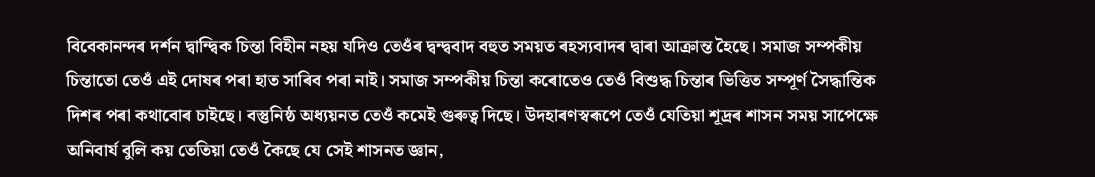বিবেকানন্দৰ দৰ্শন দ্বান্দ্বিক চিন্তা বিহীন নহয় যদিও তেওঁৰ দ্বন্দ্ববাদ বহুত সময়ত ৰহস্যবাদৰ দ্বাৰা আক্ৰান্ত হৈছে। সমাজ সম্পকীয় চিন্তাতো তেওঁ এই দোষৰ পৰা হাত সাৰিব পৰা নাই। সমাজ সম্পকীয় চিন্তা কৰোতেও তেওঁ বিশুদ্ধ চিন্তাৰ ভিত্তিত সম্পূর্ণ সৈদ্ধান্তিক দিশৰ পৰা কথাবোৰ চাইছে। বস্তুনিষ্ঠ অধ্যয়নত তেওঁ কমেই গুৰুত্ব দিছে। উদহাৰণস্বৰূপে তেওঁ যেতিয়া শূদ্ৰৰ শাসন সময় সাপেক্ষে অনিবার্য বুলি কয় তেতিয়া তেওঁ কৈছে যে সেই শাসনত জ্ঞান,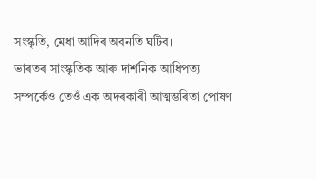সংস্কৃতি, মেধা আদিৰ অবনতি ঘটিব।
ভাৰতৰ সাংস্কৃতিক আৰু দার্শনিক আধিপত্য সম্পর্কেও তেওঁ এক অদৰকাৰী আত্মম্ভৰিতা পোষণ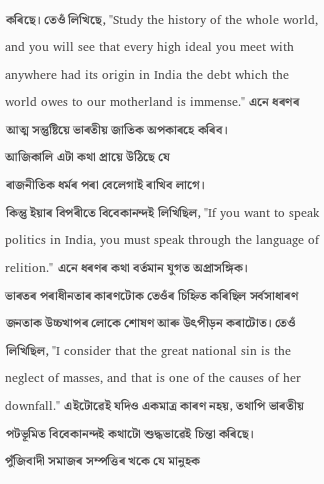কৰিছে। তেওঁ লিখিছে, "Study the history of the whole world, and you will see that every high ideal you meet with anywhere had its origin in India the debt which the world owes to our motherland is immense." এনে ধৰণৰ আত্ম সন্তুষ্টিয়ে ভাৰতীয় জাতিক অপকাৰহে কৰিব।
আজিকালি এটা কথা প্রায়ে উঠিছে যে
ৰাজনীতিক ধৰ্মৰ পৰা বেলেগাই ৰাখিব লাগে।
কিন্তু ইয়াৰ বিপৰীতে বিবেকানন্দই লিখিছিল, "If you want to speak politics in India, you must speak through the language of relition." এনে ধৰণৰ কথা বর্তমান যুগত অপ্রাসঙ্গিক।
ভাৰতৰ পৰাধীনতাৰ কাৰণটোক তেওঁৰ চিহ্নিত কৰিছিল সৰ্বসাধাৰণ জনতাক উচ্চখাপৰ লোকে শোষণ আৰু উৎপীড়ন কৰাটোত। তেওঁ লিখিছিল, "I consider that the great national sin is the neglect of masses, and that is one of the causes of her downfall." এইটোৱেই যদিও একমাত্ৰ কাৰণ নহয়, তথাপি ভাৰতীয় পটভূমিত বিবেকানন্দই কথাটো শুদ্ধভাৱেই চিন্তা কৰিছে।
পুঁজিবাদী সমাজৰ সম্পত্তিৰ খকে যে মানুহক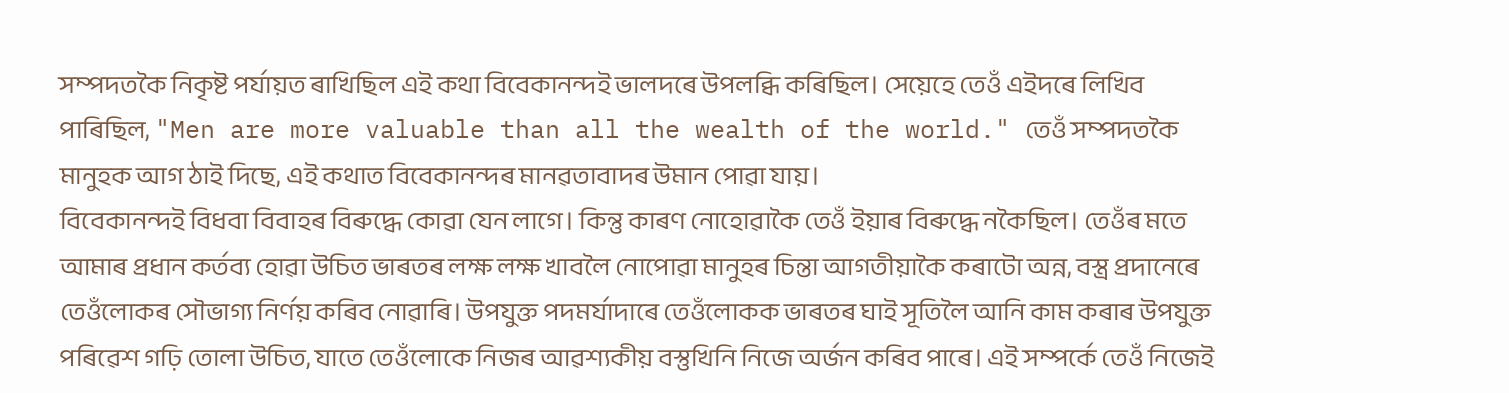সম্পদতকৈ নিকৃষ্ট পর্যায়ত ৰাখিছিল এই কথা বিবেকানন্দই ভালদৰে উপলব্ধি কৰিছিল। সেয়েহে তেওঁ এইদৰে লিখিব পাৰিছিল, "Men are more valuable than all the wealth of the world." তেওঁ সম্পদতকৈ মানুহক আগ ঠাই দিছে, এই কথাত বিবেকানন্দৰ মানৱতাবাদৰ উমান পোৱা যায়।
বিবেকানন্দই বিধবা বিবাহৰ বিৰুদ্ধে কোৱা যেন লাগে। কিন্তু কাৰণ নোহোৱাকৈ তেওঁ ইয়াৰ বিৰুদ্ধে নকৈছিল। তেওঁৰ মতে আমাৰ প্ৰধান কৰ্তব্য হোৱা উচিত ভাৰতৰ লক্ষ লক্ষ খাবলৈ নোপোৱা মানুহৰ চিন্তা আগতীয়াকৈ কৰাটো অন্ন, বস্ত্ৰ প্ৰদানেৰে তেওঁলোকৰ সৌভাগ্য নিৰ্ণয় কৰিব নোৱাৰি। উপযুক্ত পদমর্যাদাৰে তেওঁলোকক ভাৰতৰ ঘাই সূতিলৈ আনি কাম কৰাৰ উপযুক্ত পৰিৱেশ গঢ়ি তোলা উচিত, যাতে তেওঁলোকে নিজৰ আৱশ্যকীয় বস্তুখিনি নিজে অৰ্জন কৰিব পাৰে। এই সম্পর্কে তেওঁ নিজেই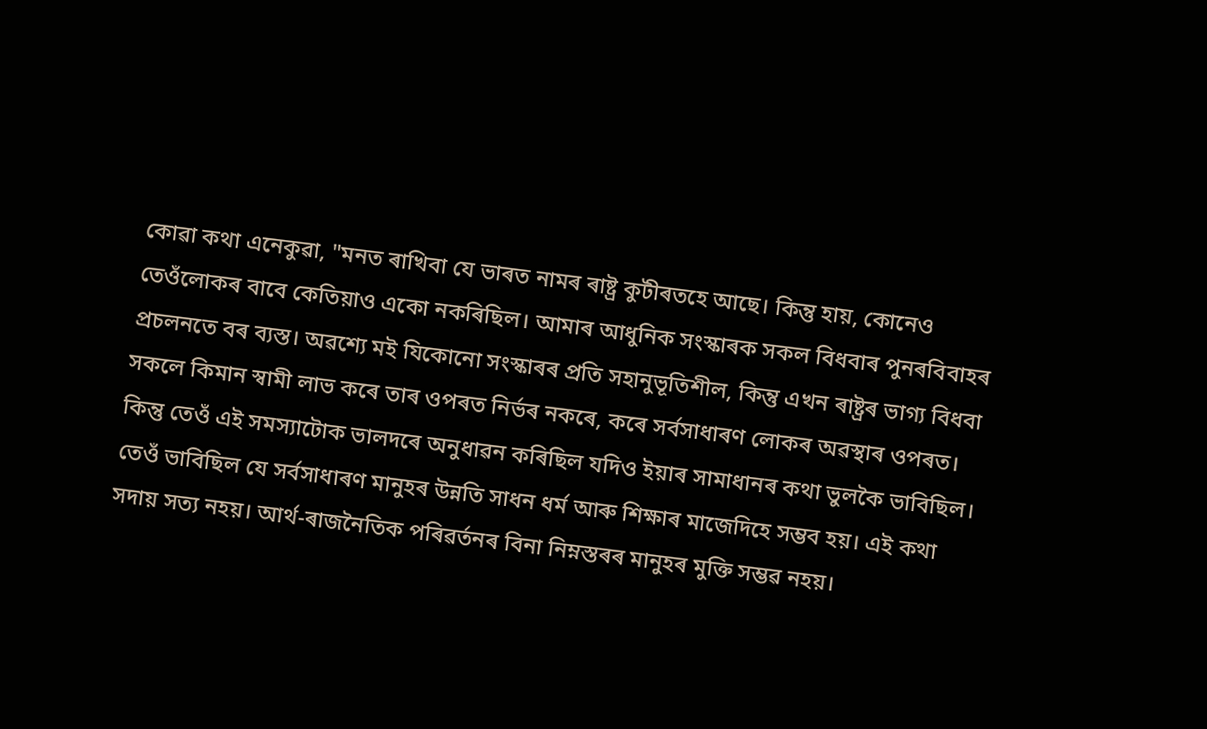কোৱা কথা এনেকুৱা, "মনত ৰাখিবা যে ভাৰত নামৰ ৰাষ্ট্ৰ কুটীৰতহে আছে। কিন্তু হায়, কোনেও তেওঁলোকৰ বাবে কেতিয়াও একো নকৰিছিল। আমাৰ আধুনিক সংস্কাৰক সকল বিধবাৰ পুনৰবিবাহৰ প্ৰচলনতে বৰ ব্যস্ত। অৱশ্যে মই যিকোনো সংস্কাৰৰ প্ৰতি সহানুভূতিশীল, কিন্তু এখন ৰাষ্ট্ৰৰ ভাগ্য বিধবা সকলে কিমান স্বামী লাভ কৰে তাৰ ওপৰত নিৰ্ভৰ নকৰে, কৰে সৰ্বসাধাৰণ লোকৰ অৱস্থাৰ ওপৰত। কিন্তু তেওঁ এই সমস্যাটোক ভালদৰে অনুধাৱন কৰিছিল যদিও ইয়াৰ সামাধানৰ কথা ভুলকৈ ভাবিছিল। তেওঁ ভাবিছিল যে সৰ্বসাধাৰণ মানুহৰ উন্নতি সাধন ধৰ্ম আৰু শিক্ষাৰ মাজেদিহে সম্ভব হয়। এই কথা সদায় সত্য নহয়। আর্থ-ৰাজনৈতিক পৰিৱৰ্তনৰ বিনা নিম্নস্তৰৰ মানুহৰ মুক্তি সম্ভৱ নহয়।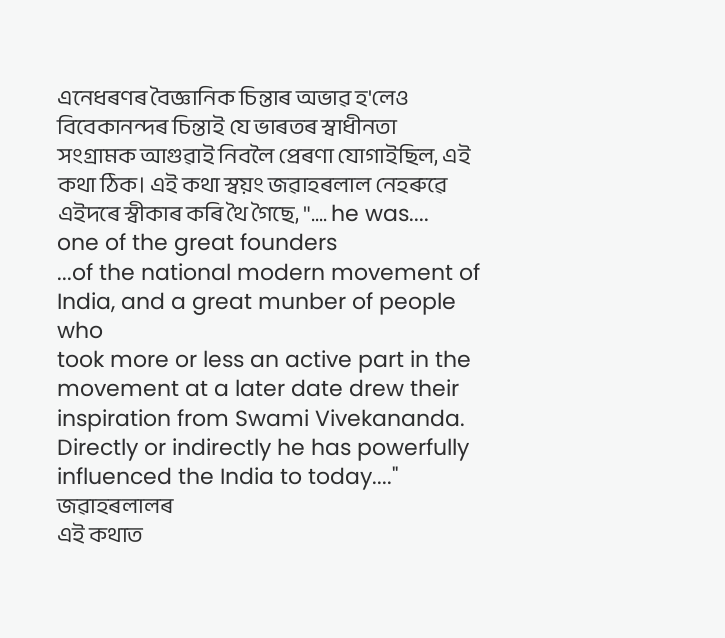এনেধৰণৰ বৈজ্ঞানিক চিন্তাৰ অভাৱ হ'লেও
বিবেকানন্দৰ চিন্তাই যে ভাৰতৰ স্বাধীনতা সংগ্ৰামক আগুৱাই নিবলৈ প্ৰেৰণা যোগাইছিল, এই
কথা ঠিক। এই কথা স্বয়ং জৱাহৰলাল নেহৰুৱে এইদৰে স্বীকাৰ কৰি থৈ গৈছে, ".... he was.... one of the great founders
...of the national modern movement of India, and a great munber of people who
took more or less an active part in the movement at a later date drew their
inspiration from Swami Vivekananda. Directly or indirectly he has powerfully
influenced the India to today...." জৱাহৰলালৰ
এই কথাত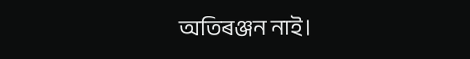অতিৰঞ্জন নাই।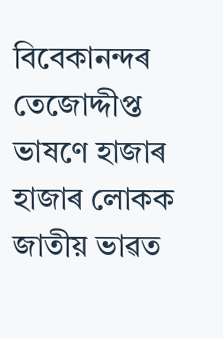বিবেকানন্দৰ তেজোদ্দীপ্ত ভাষণে হাজাৰ হাজাৰ লোকক জাতীয় ভাৱত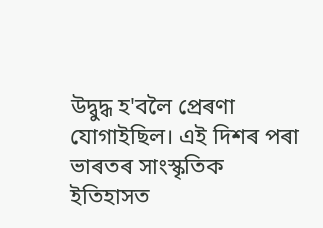উদ্বুদ্ধ হ'বলৈ প্রেৰণা যোগাইছিল। এই দিশৰ পৰা ভাৰতৰ সাংস্কৃতিক
ইতিহাসত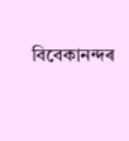বিবেকানন্দৰ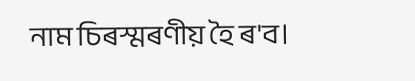নাম চিৰস্মৰণীয় হৈ ৰ'ব।